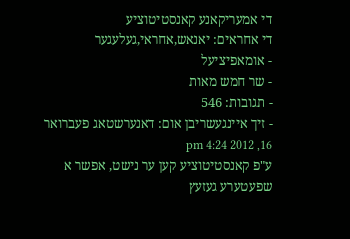די אמעריקאנע קאנסטיטוציע
די אחראים: יאנאש,אחראי,געלעגער
- אומאפיציעל
- שר חמש מאות
- תגובות: 546
- זיך איינגעשריבן אום: דאנערשטאג פעברואר 16, 2012 4:24 pm
ע"פ קאנסטיטוציע קען ער נישט, אפשר א שפעטערע געזעץ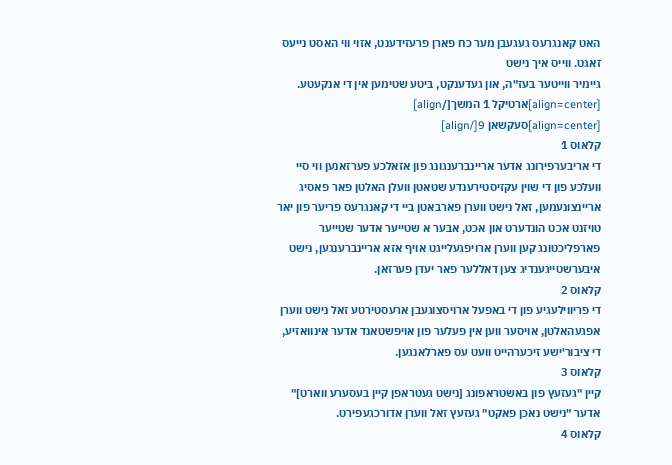האט קאנגרעס געגעבן מער כח פארן פרעזידענט, אזוי ווי האסט נייעס זאגט. ווייס איך נישט
גיימיר ווייטער בעז"ה, און געדענקט, ביטע שטימען אין די אנקעטע.
[align=center]ארטיקל 1 המשך[/align]
[align=center]סעקשאן 9[/align]
קלאוס 1
די אריבערפירונג אדער אריינברענגונג פון אזאלכע פערזאנען ווי סיי וועלכע פון די שוין עקזיסטירענדע שטאטן וועלן האלטן פאר פאסיג אריינצונעמען, זאל נישט ווערן פארבאטן ביי די קאנגרעס פריער פון יאר טויזנט אכט הונדערט און אכט, אבער א שטייער אדער שטייער פארפליכטונג קען ווערן ארויפגעלייגט אויף אזא אריינברענגען, נישט איבערשטייגענדיג צען דאללער פאר יעדן פערזאן.
קלאוס 2
די פריווילעגיע פון די באפעל ארויסצוגעבן ארעסטירטע זאל נישט ווערן אפגעהאלטן, אויסער ווען אין פעלער פון אויפשטאנד אדער אינוואזיע, די ציבור'ישע זיכערהייט וועט עס פארלאנגען.
קלאוס 3
קיין "געזעץ פון באשטראפונג [נישט געטראפן קיין בעסערע ווארט]" אדער "נישט נאכן פאקט" געזעץ זאל ווערן אדורכגעפירט.
קלאוס 4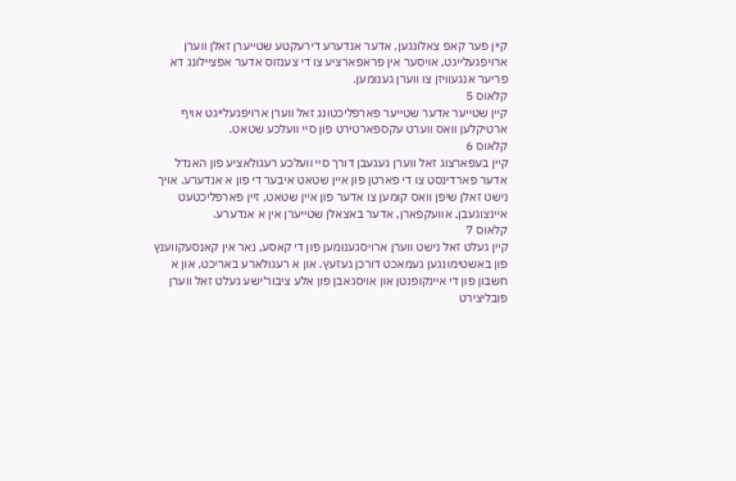קיין פער קאפ צאלונגען, אדער אנדערע דירעקטע שטייערן זאלן ווערן ארויפגעלייגט, אויסער אין פראפארציע צו די צענזוס אדער אפציילונג דא פריער אנגעוויזן צו ווערן גענומען.
קלאוס 5
קיין שטייער אדער שטייער פארפליכטונג זאל ווערן ארויפגעלייגט אויף ארטיקלען וואס ווערט עקספארטירט פון סיי וועלכע שטאט.
קלאוס 6
קיין בעפארצוג זאל ווערן געגעבן דורך סיי וועלכע רעגולאציע פון האנדל אדער פארדינסט צו די פארטן פון איין שטאט איבער די פון א אנדערע. אויך נישט זאלן שיפן וואס קומען צו אדער פון איין שטאט, זיין פארפליכטעט איינצוגעבן, אוועקפארן, אדער באצאלן שטייערן אין א אנדערע.
קלאוס 7
קיין געלט זאל נישט ווערן ארויסגענומען פון די קאסע, נאר אין קאנסעקווענץ פון באשטימונגען געמאכט דורכן געזעץ. און א רעגולארע באריכט, און א חשבון פון די איינקופנטן און אויסגאבן פון אלע ציבור'ישע געלט זאל ווערן פובליצירט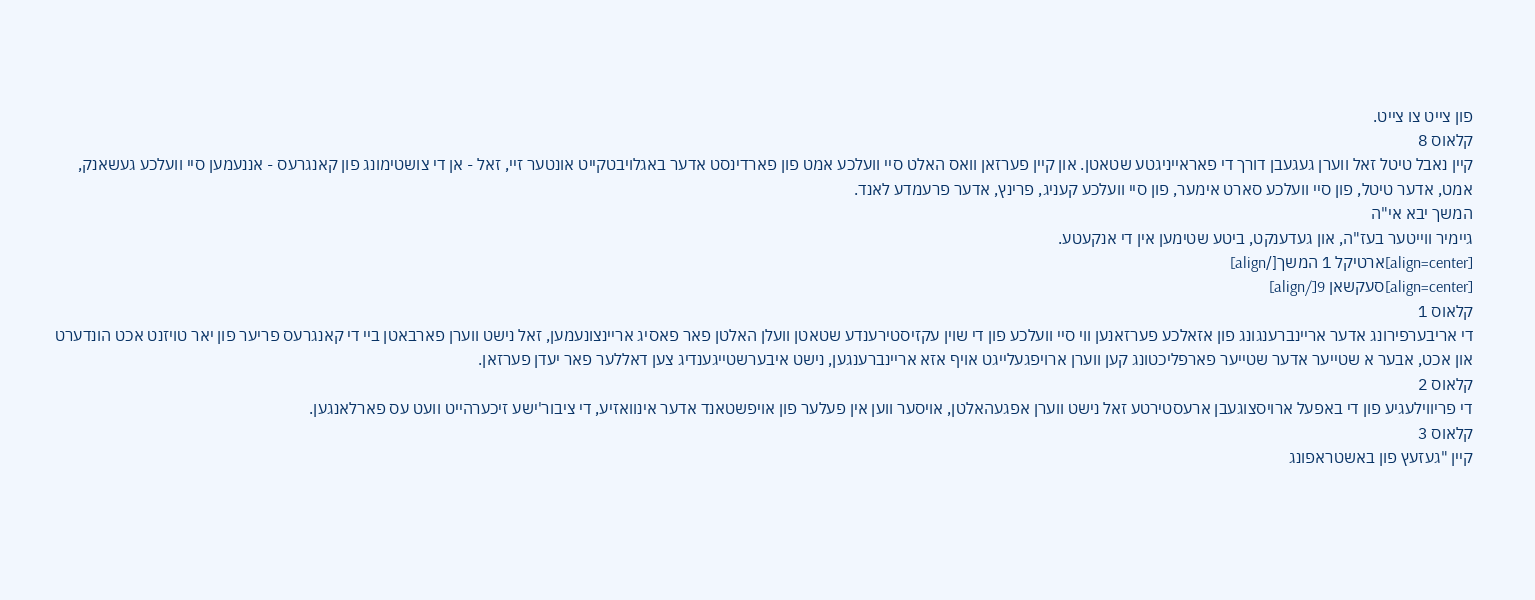פון צייט צו צייט.
קלאוס 8
קיין נאבל טיטל זאל ווערן געגעבן דורך די פאראייניגטע שטאטן. און קיין פערזאן וואס האלט סיי וועלכע אמט פון פארדינסט אדער באגלויבטקייט אונטער זיי, זאל - אן די צושטימונג פון קאנגרעס - אננעמען סיי וועלכע געשאנק, אמט, אדער טיטל, פון סיי וועלכע סארט אימער, פון סיי וועלכע קעניג, פרינץ, אדער פרעמדע לאנד.
המשך יבא אי"ה
גיימיר ווייטער בעז"ה, און געדענקט, ביטע שטימען אין די אנקעטע.
[align=center]ארטיקל 1 המשך[/align]
[align=center]סעקשאן 9[/align]
קלאוס 1
די אריבערפירונג אדער אריינברענגונג פון אזאלכע פערזאנען ווי סיי וועלכע פון די שוין עקזיסטירענדע שטאטן וועלן האלטן פאר פאסיג אריינצונעמען, זאל נישט ווערן פארבאטן ביי די קאנגרעס פריער פון יאר טויזנט אכט הונדערט און אכט, אבער א שטייער אדער שטייער פארפליכטונג קען ווערן ארויפגעלייגט אויף אזא אריינברענגען, נישט איבערשטייגענדיג צען דאללער פאר יעדן פערזאן.
קלאוס 2
די פריווילעגיע פון די באפעל ארויסצוגעבן ארעסטירטע זאל נישט ווערן אפגעהאלטן, אויסער ווען אין פעלער פון אויפשטאנד אדער אינוואזיע, די ציבור'ישע זיכערהייט וועט עס פארלאנגען.
קלאוס 3
קיין "געזעץ פון באשטראפונג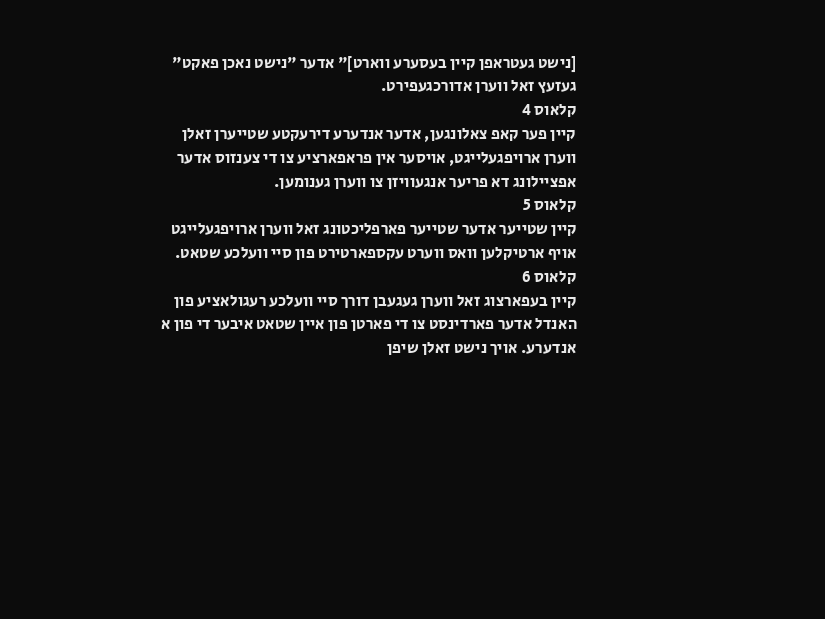[נישט געטראפן קיין בעסערע ווארט]" אדער "נישט נאכן פאקט" געזעץ זאל ווערן אדורכגעפירט.
קלאוס 4
קיין פער קאפ צאלונגען, אדער אנדערע דירעקטע שטייערן זאלן ווערן ארויפגעלייגט, אויסער אין פראפארציע צו די צענזוס אדער אפציילונג דא פריער אנגעוויזן צו ווערן גענומען.
קלאוס 5
קיין שטייער אדער שטייער פארפליכטונג זאל ווערן ארויפגעלייגט אויף ארטיקלען וואס ווערט עקספארטירט פון סיי וועלכע שטאט.
קלאוס 6
קיין בעפארצוג זאל ווערן געגעבן דורך סיי וועלכע רעגולאציע פון האנדל אדער פארדינסט צו די פארטן פון איין שטאט איבער די פון א אנדערע. אויך נישט זאלן שיפן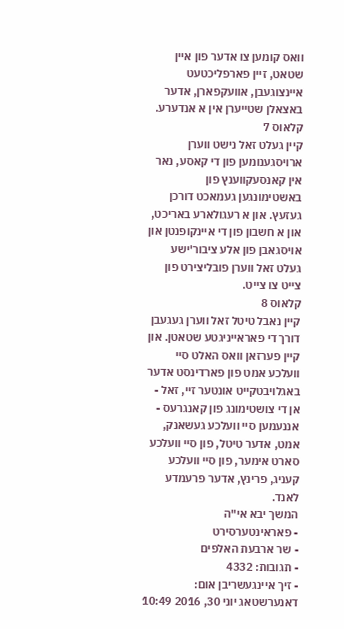וואס קומען צו אדער פון איין שטאט, זיין פארפליכטעט איינצוגעבן, אוועקפארן, אדער באצאלן שטייערן אין א אנדערע.
קלאוס 7
קיין געלט זאל נישט ווערן ארויסגענומען פון די קאסע, נאר אין קאנסעקווענץ פון באשטימונגען געמאכט דורכן געזעץ. און א רעגולארע באריכט, און א חשבון פון די איינקופנטן און אויסגאבן פון אלע ציבור'ישע געלט זאל ווערן פובליצירט פון צייט צו צייט.
קלאוס 8
קיין נאבל טיטל זאל ווערן געגעבן דורך די פאראייניגטע שטאטן. און קיין פערזאן וואס האלט סיי וועלכע אמט פון פארדינסט אדער באגלויבטקייט אונטער זיי, זאל - אן די צושטימונג פון קאנגרעס - אננעמען סיי וועלכע געשאנק, אמט, אדער טיטל, פון סיי וועלכע סארט אימער, פון סיי וועלכע קעניג, פרינץ, אדער פרעמדע לאנד.
המשך יבא אי"ה
- פאראינטערסירט
- שר ארבעת האלפים
- תגובות: 4332
- זיך איינגעשריבן אום: דאנערשטאג יוני 30, 2016 10:49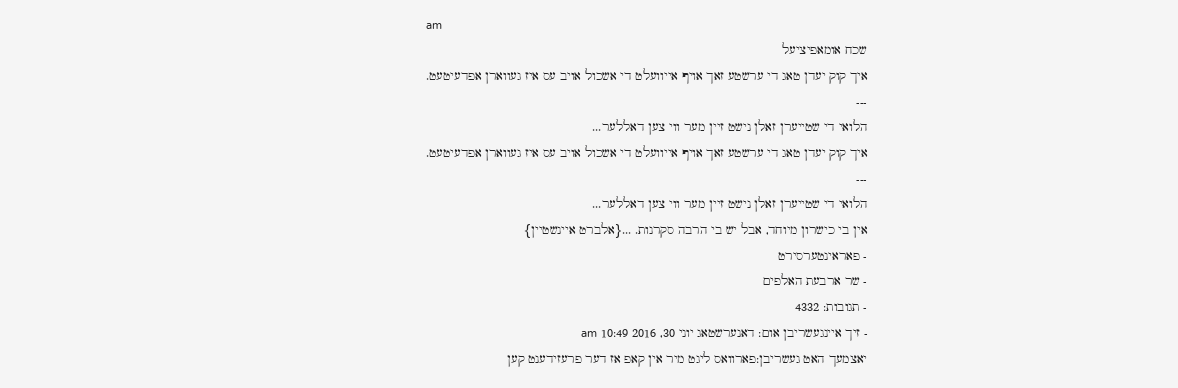am
שכח אומאפיציעל
איך קוק יעדן טאג די ערשטע זאך אויף אייוועלט די אשכול אויב עס איז געווארן אפדעיטעט.
---
הלואי די שטייערן זאלן נישט זיין מער ווי צען דאללער...
איך קוק יעדן טאג די ערשטע זאך אויף אייוועלט די אשכול אויב עס איז געווארן אפדעיטעט.
---
הלואי די שטייערן זאלן נישט זיין מער ווי צען דאללער...
אין בי כישרון מיוחד, אבל יש בי הרבה סקרנות. ...{אלברט איינשטיין}
- פאראינטערסירט
- שר ארבעת האלפים
- תגובות: 4332
- זיך איינגעשריבן אום: דאנערשטאג יוני 30, 2016 10:49 am
יאצמעך האט געשריבן:פארוואס ליגט מיר אין קאפ אז דער פרעזידענט קען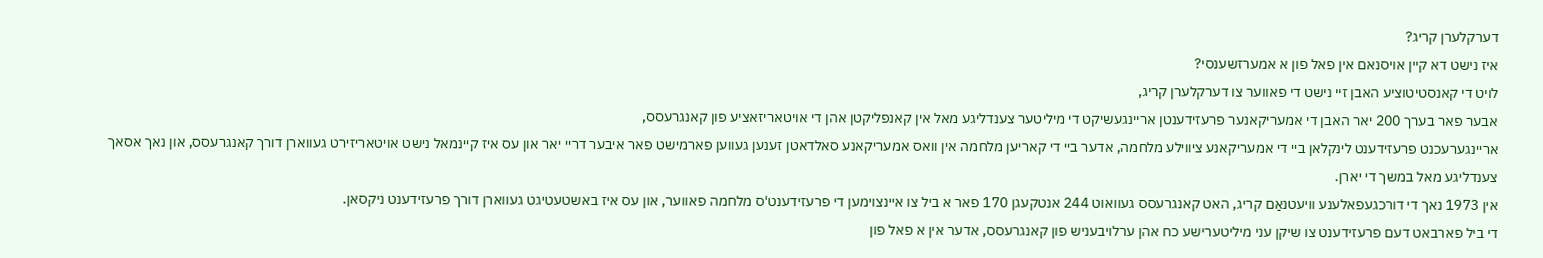דערקלערן קריג?
איז נישט דא קיין אויסנאם אין פאל פון א אמערזשענסי?
לויט די קאנסטיטוציע האבן זיי נישט די פאווער צו דערקלערן קריג,
אבער פאר בערך 200 יאר האבן די אמעריקאנער פרעזידענטן אריינגעשיקט די מיליטער צענדליגע מאל אין קאנפליקטן אהן די אויטאריזאציע פון קאנגרעסס,
אריינגערעכנט פרעזידענט לינקלאן ביי די אמעריקאנע ציווילע מלחמה, אדער ביי די קאריען מלחמה אין וואס אמעריקאנע סאלדאטן זענען געווען פארמישט פאר איבער דריי יאר און עס איז קיינמאל נישט אויטאריזירט געווארן דורך קאנגרעסס, און נאך אסאך צענדליגע מאל במשך די יארן.
אין 1973 נאך די דורכגעפאלענע וויעטנאַם קריג, האט קאנגרעסס געוואוט 244 אנטקעגן 170 פאר א ביל צו איינצוימען די פרעזידענט'ס מלחמה פאווער, און עס איז באשטעטיגט געווארן דורך פרעזידענט ניקסאן.
די ביל פארבאט דעם פרעזידענט צו שיקן עני מיליטערישע כח אהן ערלויבעניש פון קאנגרעסס, אדער אין א פאל פון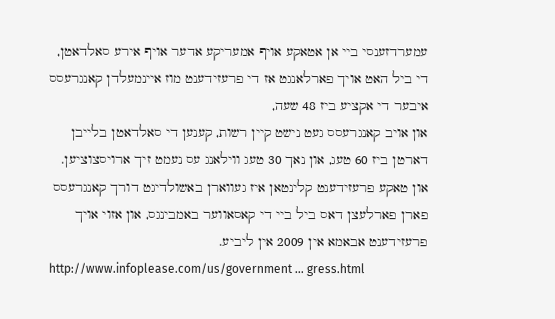עמערדזענסי ביי אן אטאקע אויף אמעריקע אדער אויף אירע סאלדאטן,
די ביל האט אויך פארלאנגט אז די פרעזידענט מוז איינמעלדן קאנגרעסס איבער די אקציע ביז 48 שעה,
און אויב קאנגרעסס געט נישט קיין רשות, קענען די סאלדאטן בלייבן דארטן ביז 60 טעג, און נאך 30 טעג ווילאנג עס נעמט זיך ארויסצוציען.
און טאקע פרעזידענט קלינטאן איז געווארן באשולדיגט דורך קאנגרעסס פארן פארלעצן דאס ביל ביי די קאסאווער באמבינגס, און אזוי אויך פרעזידענט אבאמא אין 2009 אין ליביע.
http://www.infoplease.com/us/government ... gress.html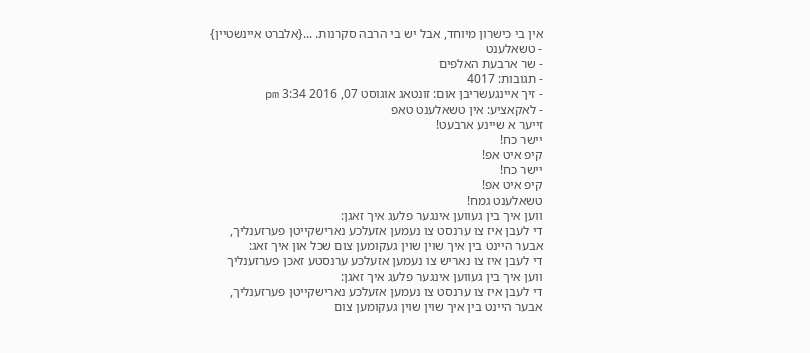אין בי כישרון מיוחד, אבל יש בי הרבה סקרנות. ...{אלברט איינשטיין}
- טשאלענט
- שר ארבעת האלפים
- תגובות: 4017
- זיך איינגעשריבן אום: זונטאג אוגוסט 07, 2016 3:34 pm
- לאקאציע: אין טשאלענט טאפ
זייער א שיינע ארבעט!
יישר כח!
קיפ איט אפ!
יישר כח!
קיפ איט אפ!
טשאלענט גמח!
ווען איך בין געווען אינגער פלעג איך זאגן:
די לעבן איז צו ערנסט צו נעמען אזעלכע נארישקייטן פערזענליך,
אבער היינט בין איך שוין שוין געקומען צום שכל און איך זאג:
די לעבן איז צו נאריש צו נעמען אזעלכע ערנסטע זאכן פערזענליך
ווען איך בין געווען אינגער פלעג איך זאגן:
די לעבן איז צו ערנסט צו נעמען אזעלכע נארישקייטן פערזענליך,
אבער היינט בין איך שוין שוין געקומען צום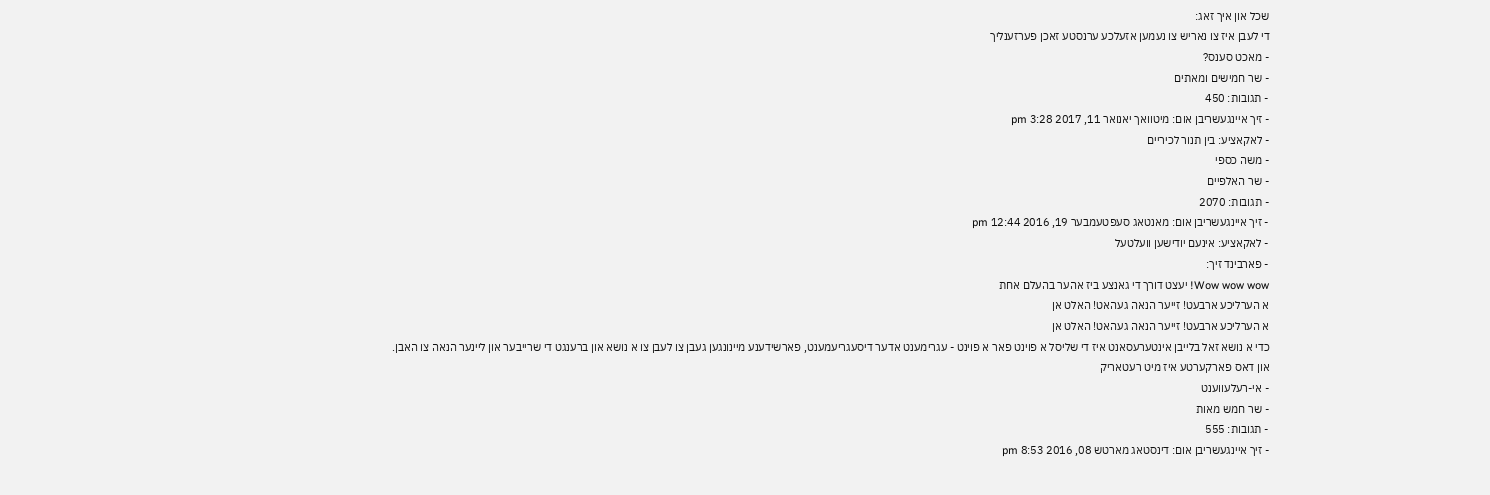שכל און איך זאג:
די לעבן איז צו נאריש צו נעמען אזעלכע ערנסטע זאכן פערזענליך
- מאכט סענס?
- שר חמישים ומאתים
- תגובות: 450
- זיך איינגעשריבן אום: מיטוואך יאנואר 11, 2017 3:28 pm
- לאקאציע: בין תנור לכיריים
- משה כספי
- שר האלפיים
- תגובות: 2070
- זיך איינגעשריבן אום: מאנטאג סעפטעמבער 19, 2016 12:44 pm
- לאקאציע: אינעם יודישען וועלטעל
- פארבינד זיך:
Wow wow wow! יעצט דורך די גאנצע ביז אהער בהעלם אחת
א הערליכע ארבעט! זייער הנאה געהאט! האלט אן
א הערליכע ארבעט! זייער הנאה געהאט! האלט אן
כדי א נושא זאל בלייבן אינטערעסאנט איז די שליסל א פוינט פאר א פוינט - עגרימענט אדער דיסעגריעמענט, פארשידענע מיינונגען געבן צו לעבן צו א נושא און ברענגט די שרייבער און ליינער הנאה צו האבן. און דאס פארקערטע איז מיט רעטאריק
- אי-רעלעווענט
- שר חמש מאות
- תגובות: 555
- זיך איינגעשריבן אום: דינסטאג מארטש 08, 2016 8:53 pm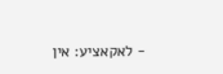- לאקאציע: אין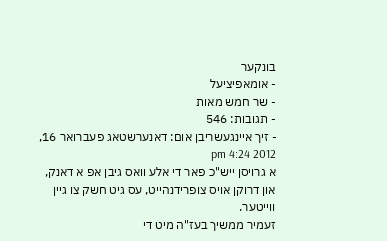בונקער
- אומאפיציעל
- שר חמש מאות
- תגובות: 546
- זיך איינגעשריבן אום: דאנערשטאג פעברואר 16, 2012 4:24 pm
א גרויסן ייש"כ פאר די אלע וואס גיבן אפ א דאנק, און דרוקן אויס צופרידנהייט, עס גיט חשק צו גיין ווייטער.
זעמיר ממשיך בעז"ה מיט די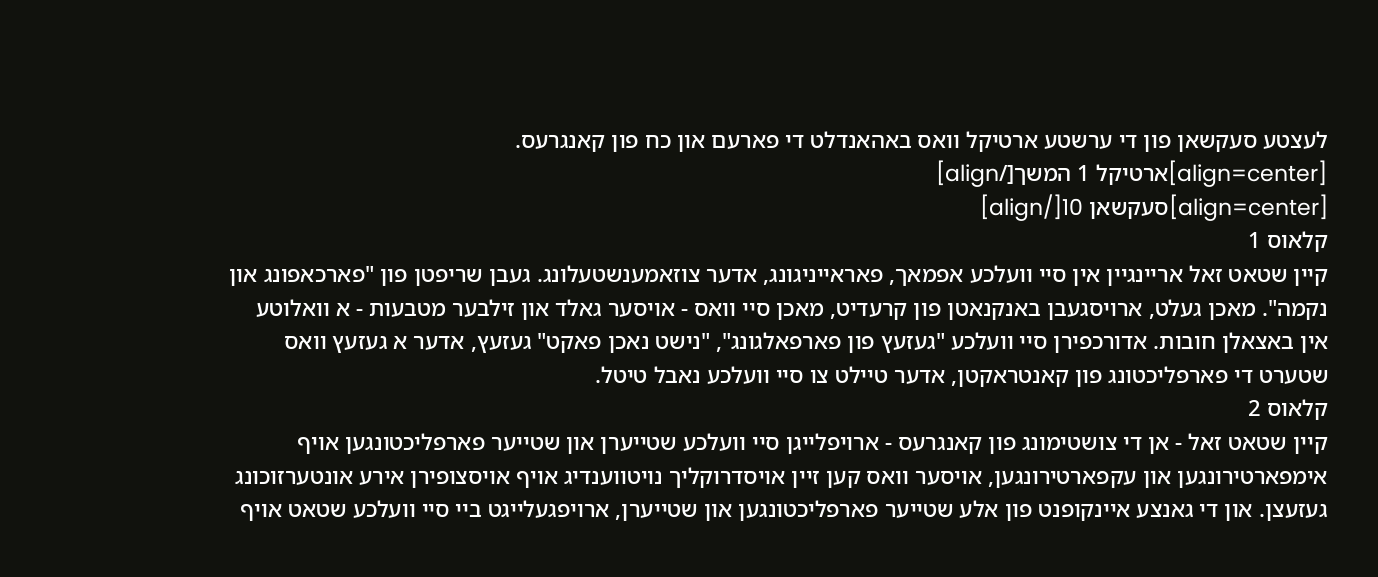לעצטע סעקשאן פון די ערשטע ארטיקל וואס באהאנדלט די פארעם און כח פון קאנגרעס.
[align=center]ארטיקל 1 המשך[/align]
[align=center]סעקשאן 10[/align]
קלאוס 1
קיין שטאט זאל אריינגיין אין סיי וועלכע אפמאך, פאראייניגונג, אדער צוזאמענשטעלונג. געבן שריפטן פון "פארכאפונג און נקמה". מאכן געלט, ארויסגעבן באנקנאטן פון קרעדיט, מאכן סיי וואס - אויסער גאלד און זילבער מטבעות - א וואלוטע אין באצאלן חובות. אדורכפירן סיי וועלכע "געזעץ פון פארפאלגונג", "נישט נאכן פאקט" געזעץ, אדער א געזעץ וואס שטערט די פארפליכטונג פון קאנטראקטן, אדער טיילט צו סיי וועלכע נאבל טיטל.
קלאוס 2
קיין שטאט זאל - אן די צושטימונג פון קאנגרעס - ארויפלייגן סיי וועלכע שטייערן און שטייער פארפליכטונגען אויף אימפארטירונגען און עקפארטירונגען, אויסער וואס קען זיין אויסדרוקליך נויטווענדיג אויף אויסצופירן אירע אונטערזוכונג געזעצן. און די גאנצע איינקופנט פון אלע שטייער פארפליכטונגען און שטייערן, ארויפגעלייגט ביי סיי וועלכע שטאט אויף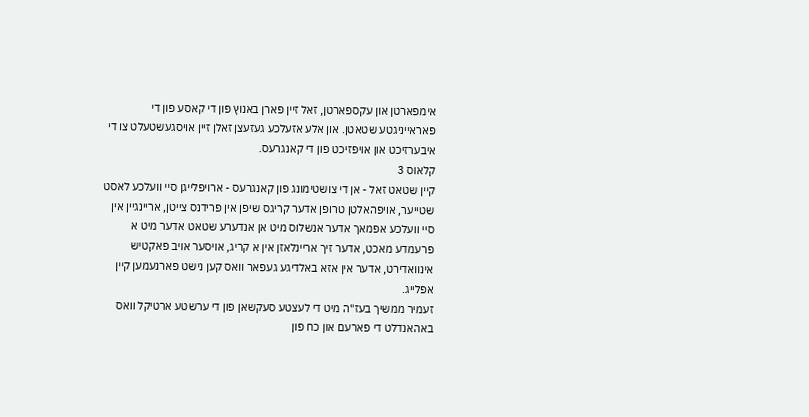אימפארטן און עקספארטן, זאל זיין פארן באנוץ פון די קאסע פון די פאראייניגטע שטאטן. און אלע אזעלכע געזעצן זאלן זיין אויסגעשטעלט צו די איבערזיכט און אויפזיכט פון די קאנגרעס.
קלאוס 3
קיין שטאט זאל - אן די צושטימונג פון קאנגרעס - ארויפלייגן סיי וועלכע לאסט שטייער, אויפהאלטן טרופן אדער קריגס שיפן אין פרידנס צייטן, אריינגיין אין סיי וועלכע אפמאך אדער אנשלוס מיט אן אנדערע שטאט אדער מיט א פרעמדע מאכט, אדער זיך אריינלאזן אין א קריג, אויסער אויב פאקטיש אינוואדירט, אדער אין אזא באלדיגע געפאר וואס קען נישט פארנעמען קיין אפלייג.
זעמיר ממשיך בעז"ה מיט די לעצטע סעקשאן פון די ערשטע ארטיקל וואס באהאנדלט די פארעם און כח פון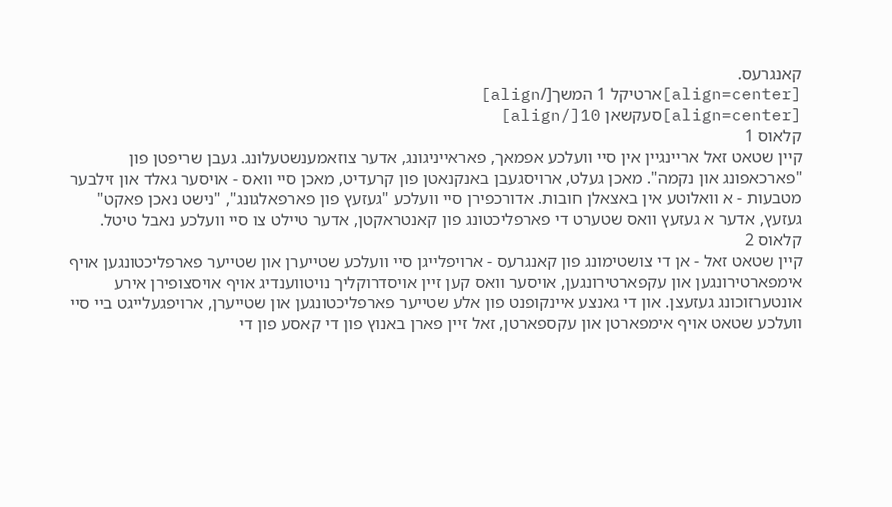קאנגרעס.
[align=center]ארטיקל 1 המשך[/align]
[align=center]סעקשאן 10[/align]
קלאוס 1
קיין שטאט זאל אריינגיין אין סיי וועלכע אפמאך, פאראייניגונג, אדער צוזאמענשטעלונג. געבן שריפטן פון "פארכאפונג און נקמה". מאכן געלט, ארויסגעבן באנקנאטן פון קרעדיט, מאכן סיי וואס - אויסער גאלד און זילבער מטבעות - א וואלוטע אין באצאלן חובות. אדורכפירן סיי וועלכע "געזעץ פון פארפאלגונג", "נישט נאכן פאקט" געזעץ, אדער א געזעץ וואס שטערט די פארפליכטונג פון קאנטראקטן, אדער טיילט צו סיי וועלכע נאבל טיטל.
קלאוס 2
קיין שטאט זאל - אן די צושטימונג פון קאנגרעס - ארויפלייגן סיי וועלכע שטייערן און שטייער פארפליכטונגען אויף אימפארטירונגען און עקפארטירונגען, אויסער וואס קען זיין אויסדרוקליך נויטווענדיג אויף אויסצופירן אירע אונטערזוכונג געזעצן. און די גאנצע איינקופנט פון אלע שטייער פארפליכטונגען און שטייערן, ארויפגעלייגט ביי סיי וועלכע שטאט אויף אימפארטן און עקספארטן, זאל זיין פארן באנוץ פון די קאסע פון די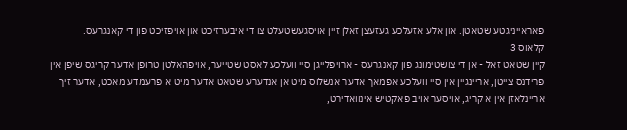פאראייניגטע שטאטן. און אלע אזעלכע געזעצן זאלן זיין אויסגעשטעלט צו די איבערזיכט און אויפזיכט פון די קאנגרעס.
קלאוס 3
קיין שטאט זאל - אן די צושטימונג פון קאנגרעס - ארויפלייגן סיי וועלכע לאסט שטייער, אויפהאלטן טרופן אדער קריגס שיפן אין פרידנס צייטן, אריינגיין אין סיי וועלכע אפמאך אדער אנשלוס מיט אן אנדערע שטאט אדער מיט א פרעמדע מאכט, אדער זיך אריינלאזן אין א קריג, אויסער אויב פאקטיש אינוואדירט,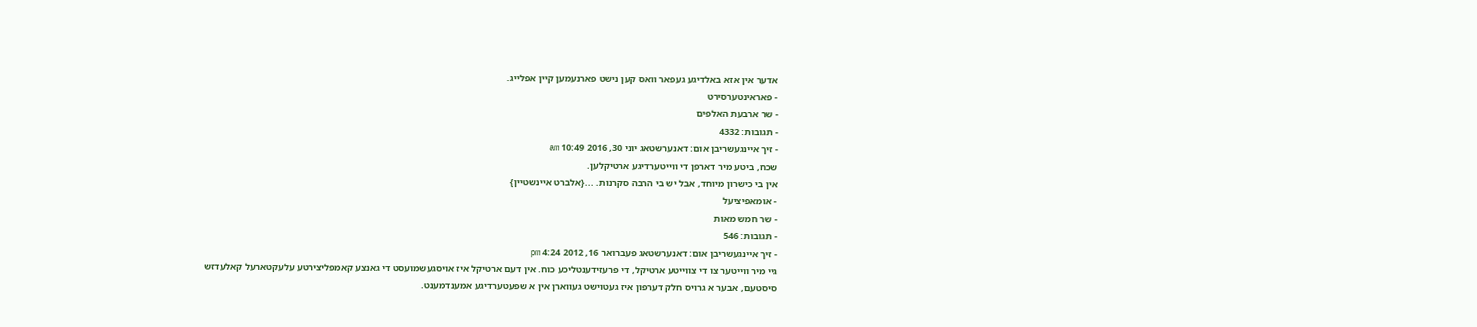אדער אין אזא באלדיגע געפאר וואס קען נישט פארנעמען קיין אפלייג.
- פאראינטערסירט
- שר ארבעת האלפים
- תגובות: 4332
- זיך איינגעשריבן אום: דאנערשטאג יוני 30, 2016 10:49 am
שכח, ביטע מיר דארפן די ווייטערדיגע ארטיקלען.
אין בי כישרון מיוחד, אבל יש בי הרבה סקרנות. ...{אלברט איינשטיין}
- אומאפיציעל
- שר חמש מאות
- תגובות: 546
- זיך איינגעשריבן אום: דאנערשטאג פעברואר 16, 2012 4:24 pm
גיי מיר ווייטער צו די צווייטע ארטיקל, די פרעזידענטליכע כוח. אין דעם ארטיקל איז אויסגעשמועסט די גאנצע קאמפליצירטע עלעקטארעל קאלעדזש סיסטעם, אבער א גרויס חלק דערפון איז געטוישט געווארן אין א שפעטערדיגע אמענדמענט.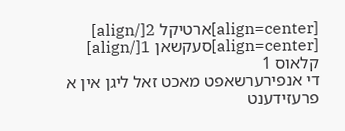[align=center]ארטיקל 2[/align]
[align=center]סעקשאן 1[/align]
קלאוס 1
די אנפירערשאפט מאכט זאל ליגן אין א פרעזידענט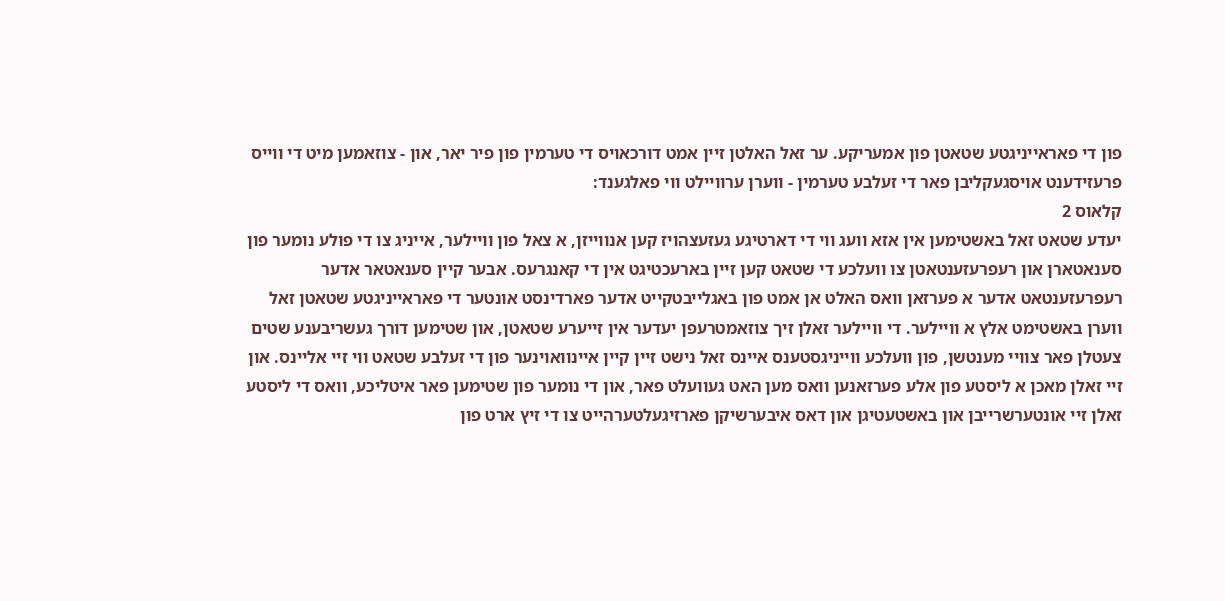פון די פאראייניגטע שטאטן פון אמעריקע. ער זאל האלטן זיין אמט דורכאויס די טערמין פון פיר יאר, און - צוזאמען מיט די ווייס פרעזידענט אויסגעקליבן פאר די זעלבע טערמין - ווערן ערוויילט ווי פאלגענד:
קלאוס 2
יעדע שטאט זאל באשטימען אין אזא וועג ווי די דארטיגע געזעצהויז קען אנווייזן, א צאל פון וויילער, אייניג צו די פולע נומער פון סענאטארן און רעפרעזענטאטן צו וועלכע די שטאט קען זיין בארעכטיגט אין די קאנגרעס. אבער קיין סענאטאר אדער רעפרעזענטאט אדער א פערזאן וואס האלט אן אמט פון באגלייבטקייט אדער פארדינסט אונטער די פאראייניגטע שטאטן זאל ווערן באשטימט אלץ א וויילער. די וויילער זאלן זיך צוזאמטרעפן יעדער אין זייערע שטאטן, און שטימען דורך געשריבענע שטים צעטלן פאר צוויי מענטשן, פון וועלכע ווייניגסטענס איינס זאל נישט זיין קיין איינוואוינער פון די זעלבע שטאט ווי זיי אליינס. און זיי זאלן מאכן א ליסטע פון אלע פערזאנען וואס מען האט געוועלט פאר, און די נומער פון שטימען פאר איטליכע, וואס די ליסטע זאלן זיי אונטערשרייבן און באשטעטיגן און דאס איבערשיקן פארזיגעלטערהייט צו די זיץ ארט פון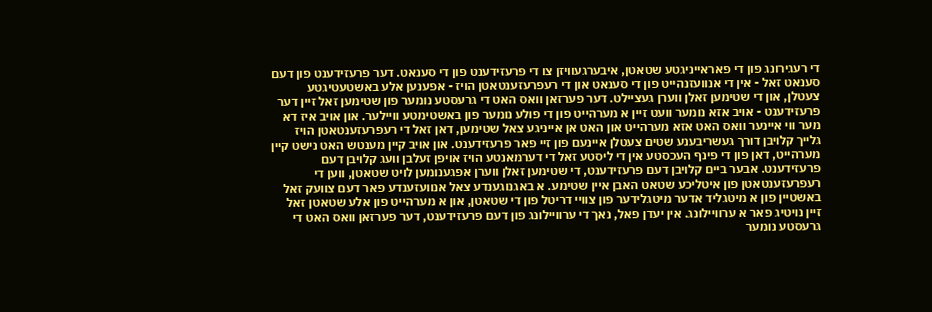די רעגירונג פון די פאראייניגטע שטאטן, איבערגעוויזן צו די פרעזידענט פון די סענאט. דער פרעזידענט פון דעם סענאט זאל - אין די אנוועזנהייט פון די סענאט און די רעפרעזענטאטן הויז - אפענען אלע באשטעטיגטע צעטלן, און די שטימען זאלן ווערן געציילט. דער פערזאן וואס האט די גרעסטע נומער פון שטימען זאל זיין דער פרעזידענט - אויב אזא נומער וועט זיין א מערהייט פון די פולע נומער פון באשטימטע וויילער. און אויב איז דא מער ווי איינער וואס האט אזא מערהייט און האט אן אייניגע צאל שטימען, דאן זאל די רעפרעזענטאטן הויז גלייך קלויבן דורך געשריבענע שטים צעטלן איינעם פון זיי פאר פרעזידענט. און אויב קיין מענטש האט נישט קיין מערהייט, דאן פון די פינף העכסטע אין די ליסטע זאל די דערמאנטע הויז אויפן זעלבן וועג קלויבן דעם פרעזידענט. אבער ביים קלויבן דעם פרעזידענט, די שטימען זאלן ווערן אפגענומען לויט שטאטן, ווען די רעפרעזענטאטן פון איטליכע שטאט האבן איין שטימע. א באגנוגענדע צאל אנוועזענדע פאר דעם צוועק זאל באשטיין פון א מיטגליד אדער מיטגלידער פון צוויי דריטל פון די שטאטן, און א מערהייט פון אלע שטאטן זאל זיין נויטיג פאר א ערוויילונג. אין יעדן פאל, נאך די ערוויילונג פון דעם פרעזידענט, דער פערזאן וואס האט די גרעסטע נומער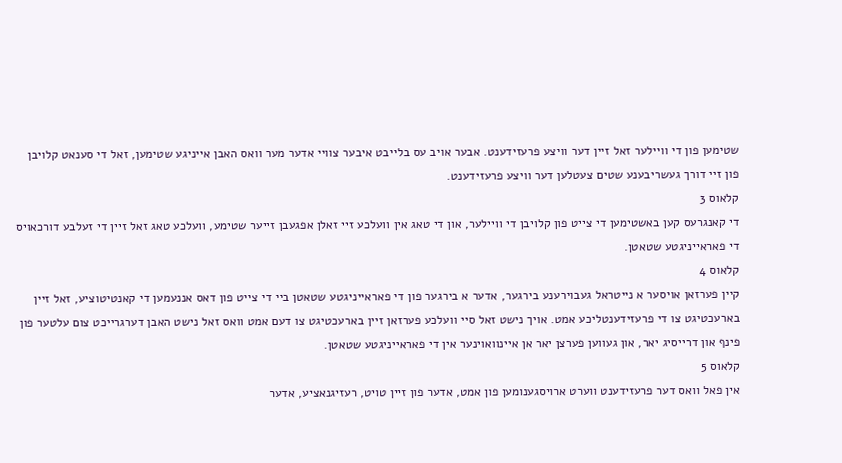שטימען פון די וויילער זאל זיין דער וויצע פרעזידענט. אבער אויב עס בלייבט איבער צוויי אדער מער וואס האבן אייניגע שטימען, זאל די סענאט קלויבן פון זיי דורך געשריבענע שטים צעטלען דער וויצע פרעזידענט.
קלאוס 3
די קאנגרעס קען באשטימען די צייט פון קלויבן די וויילער, און די טאג אין וועלכע זיי זאלן אפגעבן זייער שטימע, וועלכע טאג זאל זיין די זעלבע דורכאויס די פאראייניגטע שטאטן.
קלאוס 4
קיין פערזאן אויסער א נייטראל געבוירענע בירגער, אדער א בירגער פון די פאראייניגטע שטאטן ביי די צייט פון דאס אננעמען די קאנטיטוציע, זאל זיין בארעכטיגט צו די פרעזידענטליכע אמט. אויך נישט זאל סיי וועלכע פערזאן זיין בארעכטיגט צו דעם אמט וואס זאל נישט האבן דערגרייכט צום עלטער פון פינף און דרייסיג יאר, און געווען פערצן יאר אן איינוואוינער אין די פאראייניגטע שטאטן.
קלאוס 5
אין פאל וואס דער פרעזידענט ווערט ארויסגענומען פון אמט, אדער פון זיין טויט, רעזיגנאציע, אדער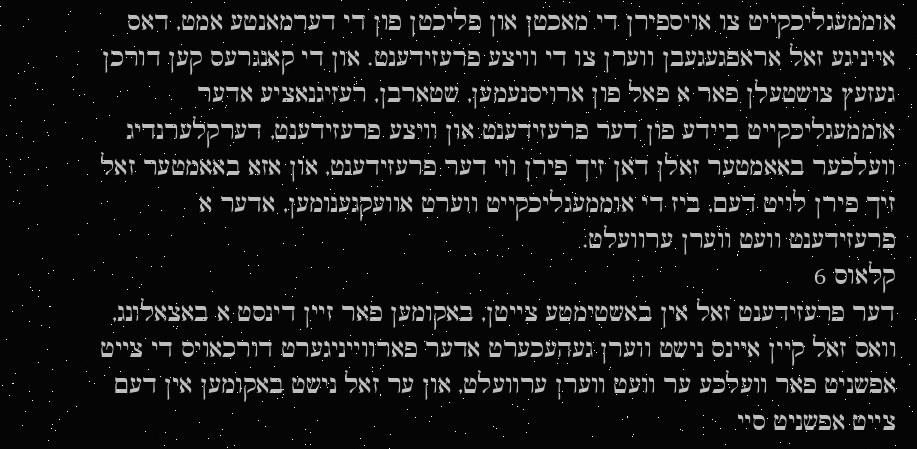אוממעגליכקייט צו אויספירן די מאכטן און פליכטן פון די דערמאנטע אמט, דאס אייניגע זאל אראפגעגעבן ווערן צו די וויצע פרעזידענט. און די קאנגרעס קען דורכן געזעץ צושטעלן פאר א פאל פון ארויסנעמען, שטארבן, רעזיגנאציע אדער אוממעגליכקייט ביידע פון דער פרעזידענט און וויצע פרעזידענט, דערקלערנדיג וועלכער באאמטער זאלן דאן זיך פירן ווי דער פרעזידענט, און אזא באאמטער זאל זיך פירן לויט דעם, ביז די אוממעגליכקייט ווערט אוועקגענומען, אדער א פרעזידענט וועט ווערן ערוועלט.
קלאוס 6
דער פרעזידענט זאל אין באשטימטע צייטן, באקומען פאר זיין דינסט א באצאלונג, וואס זאל קיין איינס נישט ווערן געהעכערט אדער פארווייניגערט דורכאויס די צייט אפשניט פאר וועלכע ער וועט ווערן ערוועלט, און ער זאל נישט באקומען אין דעם צייט אפשניט סיי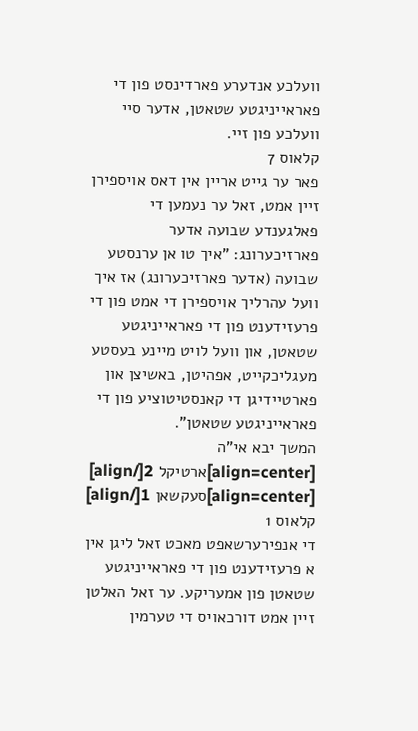וועלכע אנדערע פארדינסט פון די פאראייניגטע שטאטן, אדער סיי וועלכע פון זיי.
קלאוס 7
פאר ער גייט אריין אין דאס אויספירן זיין אמט, זאל ער נעמען די פאלגענדע שבועה אדער פארזיכערונג: "איך טו אן ערנסטע שבועה (אדער פארזיכערונג) אז איך וועל עהרליך אויספירן די אמט פון די פרעזידענט פון די פאראייניגטע שטאטן, און וועל לויט מיינע בעסטע מעגליכקייט, אפהיטן, באשיצן און פארטיידיגן די קאנסטיטוציע פון די פאראייניגטע שטאטן".
המשך יבא אי"ה
[align=center]ארטיקל 2[/align]
[align=center]סעקשאן 1[/align]
קלאוס 1
די אנפירערשאפט מאכט זאל ליגן אין א פרעזידענט פון די פאראייניגטע שטאטן פון אמעריקע. ער זאל האלטן זיין אמט דורכאויס די טערמין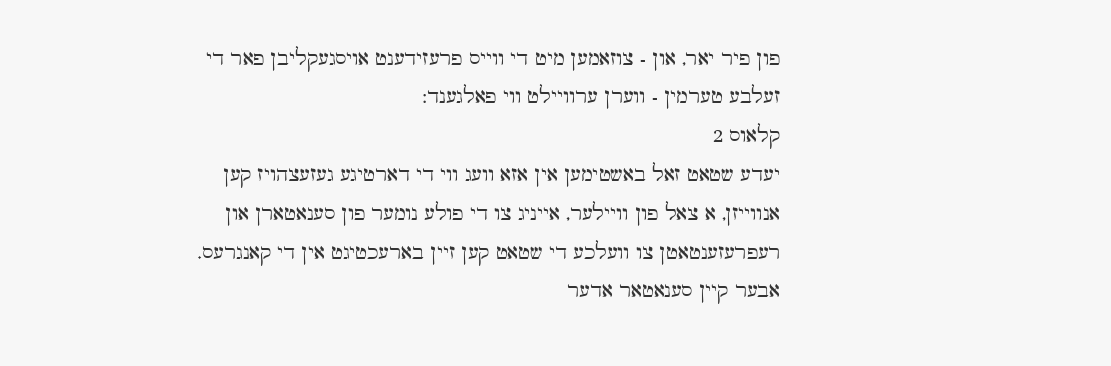פון פיר יאר, און - צוזאמען מיט די ווייס פרעזידענט אויסגעקליבן פאר די זעלבע טערמין - ווערן ערוויילט ווי פאלגענד:
קלאוס 2
יעדע שטאט זאל באשטימען אין אזא וועג ווי די דארטיגע געזעצהויז קען אנווייזן, א צאל פון וויילער, אייניג צו די פולע נומער פון סענאטארן און רעפרעזענטאטן צו וועלכע די שטאט קען זיין בארעכטיגט אין די קאנגרעס. אבער קיין סענאטאר אדער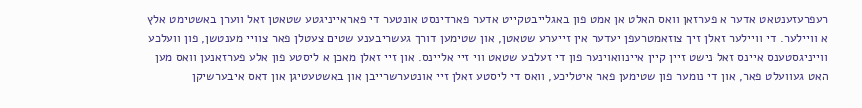רעפרעזענטאט אדער א פערזאן וואס האלט אן אמט פון באגלייבטקייט אדער פארדינסט אונטער די פאראייניגטע שטאטן זאל ווערן באשטימט אלץ א וויילער. די וויילער זאלן זיך צוזאמטרעפן יעדער אין זייערע שטאטן, און שטימען דורך געשריבענע שטים צעטלן פאר צוויי מענטשן, פון וועלכע ווייניגסטענס איינס זאל נישט זיין קיין איינוואוינער פון די זעלבע שטאט ווי זיי אליינס. און זיי זאלן מאכן א ליסטע פון אלע פערזאנען וואס מען האט געוועלט פאר, און די נומער פון שטימען פאר איטליכע, וואס די ליסטע זאלן זיי אונטערשרייבן און באשטעטיגן און דאס איבערשיקן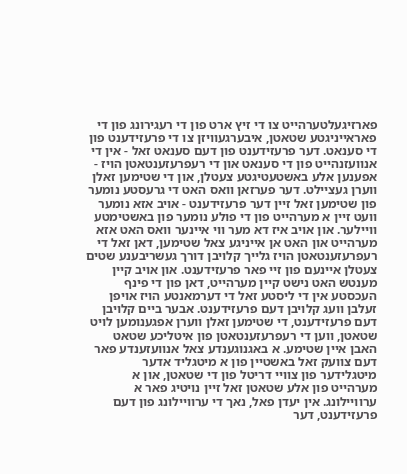פארזיגעלטערהייט צו די זיץ ארט פון די רעגירונג פון די פאראייניגטע שטאטן, איבערגעוויזן צו די פרעזידענט פון די סענאט. דער פרעזידענט פון דעם סענאט זאל - אין די אנוועזנהייט פון די סענאט און די רעפרעזענטאטן הויז - אפענען אלע באשטעטיגטע צעטלן, און די שטימען זאלן ווערן געציילט. דער פערזאן וואס האט די גרעסטע נומער פון שטימען זאל זיין דער פרעזידענט - אויב אזא נומער וועט זיין א מערהייט פון די פולע נומער פון באשטימטע וויילער. און אויב איז דא מער ווי איינער וואס האט אזא מערהייט און האט אן אייניגע צאל שטימען, דאן זאל די רעפרעזענטאטן הויז גלייך קלויבן דורך געשריבענע שטים צעטלן איינעם פון זיי פאר פרעזידענט. און אויב קיין מענטש האט נישט קיין מערהייט, דאן פון די פינף העכסטע אין די ליסטע זאל די דערמאנטע הויז אויפן זעלבן וועג קלויבן דעם פרעזידענט. אבער ביים קלויבן דעם פרעזידענט, די שטימען זאלן ווערן אפגענומען לויט שטאטן, ווען די רעפרעזענטאטן פון איטליכע שטאט האבן איין שטימע. א באגנוגענדע צאל אנוועזענדע פאר דעם צוועק זאל באשטיין פון א מיטגליד אדער מיטגלידער פון צוויי דריטל פון די שטאטן, און א מערהייט פון אלע שטאטן זאל זיין נויטיג פאר א ערוויילונג. אין יעדן פאל, נאך די ערוויילונג פון דעם פרעזידענט, דער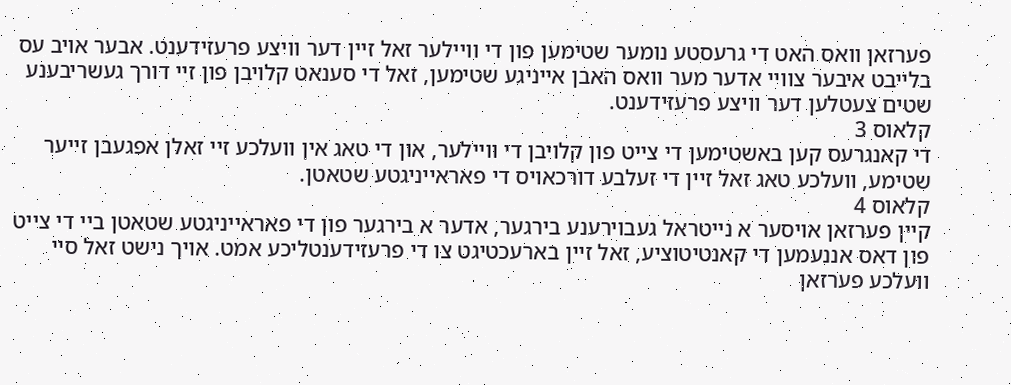פערזאן וואס האט די גרעסטע נומער שטימען פון די וויילער זאל זיין דער וויצע פרעזידענט. אבער אויב עס בלייבט איבער צוויי אדער מער וואס האבן אייניגע שטימען, זאל די סענאט קלויבן פון זיי דורך געשריבענע שטים צעטלען דער וויצע פרעזידענט.
קלאוס 3
די קאנגרעס קען באשטימען די צייט פון קלויבן די וויילער, און די טאג אין וועלכע זיי זאלן אפגעבן זייער שטימע, וועלכע טאג זאל זיין די זעלבע דורכאויס די פאראייניגטע שטאטן.
קלאוס 4
קיין פערזאן אויסער א נייטראל געבוירענע בירגער, אדער א בירגער פון די פאראייניגטע שטאטן ביי די צייט פון דאס אננעמען די קאנטיטוציע, זאל זיין בארעכטיגט צו די פרעזידענטליכע אמט. אויך נישט זאל סיי וועלכע פערזאן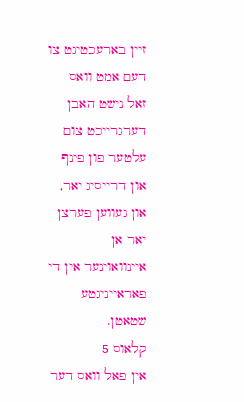זיין בארעכטיגט צו דעם אמט וואס זאל נישט האבן דערגרייכט צום עלטער פון פינף און דרייסיג יאר, און געווען פערצן יאר אן איינוואוינער אין די פאראייניגטע שטאטן.
קלאוס 5
אין פאל וואס דער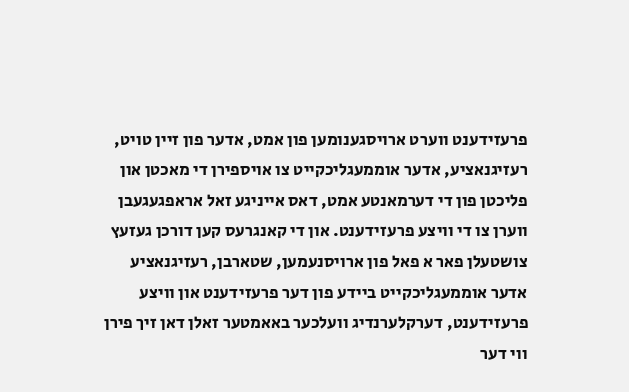פרעזידענט ווערט ארויסגענומען פון אמט, אדער פון זיין טויט, רעזיגנאציע, אדער אוממעגליכקייט צו אויספירן די מאכטן און פליכטן פון די דערמאנטע אמט, דאס אייניגע זאל אראפגעגעבן ווערן צו די וויצע פרעזידענט. און די קאנגרעס קען דורכן געזעץ צושטעלן פאר א פאל פון ארויסנעמען, שטארבן, רעזיגנאציע אדער אוממעגליכקייט ביידע פון דער פרעזידענט און וויצע פרעזידענט, דערקלערנדיג וועלכער באאמטער זאלן דאן זיך פירן ווי דער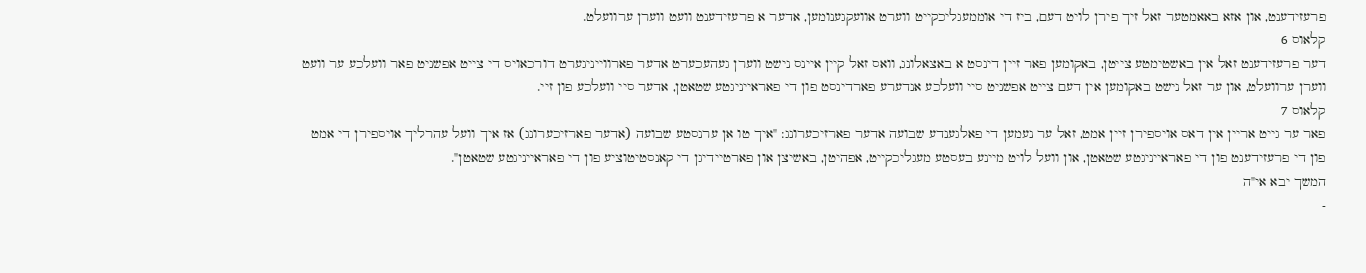פרעזידענט, און אזא באאמטער זאל זיך פירן לויט דעם, ביז די אוממעגליכקייט ווערט אוועקגענומען, אדער א פרעזידענט וועט ווערן ערוועלט.
קלאוס 6
דער פרעזידענט זאל אין באשטימטע צייטן, באקומען פאר זיין דינסט א באצאלונג, וואס זאל קיין איינס נישט ווערן געהעכערט אדער פארווייניגערט דורכאויס די צייט אפשניט פאר וועלכע ער וועט ווערן ערוועלט, און ער זאל נישט באקומען אין דעם צייט אפשניט סיי וועלכע אנדערע פארדינסט פון די פאראייניגטע שטאטן, אדער סיי וועלכע פון זיי.
קלאוס 7
פאר ער גייט אריין אין דאס אויספירן זיין אמט, זאל ער נעמען די פאלגענדע שבועה אדער פארזיכערונג: "איך טו אן ערנסטע שבועה (אדער פארזיכערונג) אז איך וועל עהרליך אויספירן די אמט פון די פרעזידענט פון די פאראייניגטע שטאטן, און וועל לויט מיינע בעסטע מעגליכקייט, אפהיטן, באשיצן און פארטיידיגן די קאנסטיטוציע פון די פאראייניגטע שטאטן".
המשך יבא אי"ה
-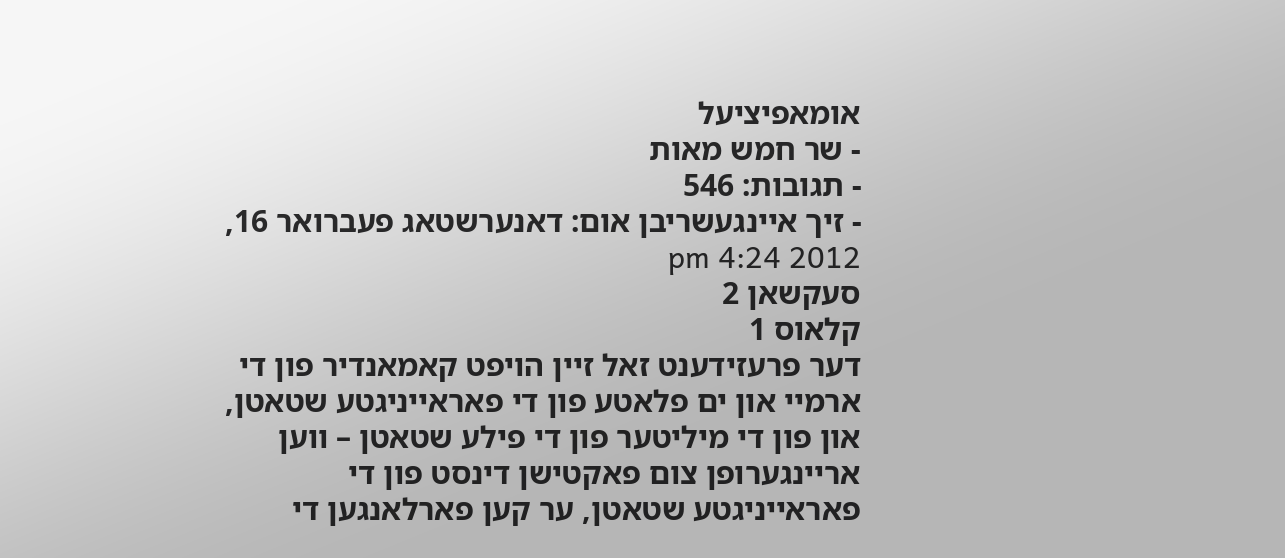אומאפיציעל
- שר חמש מאות
- תגובות: 546
- זיך איינגעשריבן אום: דאנערשטאג פעברואר 16, 2012 4:24 pm
סעקשאן 2
קלאוס 1
דער פרעזידענט זאל זיין הויפט קאמאנדיר פון די ארמיי און ים פלאטע פון די פאראייניגטע שטאטן, און פון די מיליטער פון די פילע שטאטן – ווען אריינגערופן צום פאקטישן דינסט פון די פאראייניגטע שטאטן, ער קען פארלאנגען די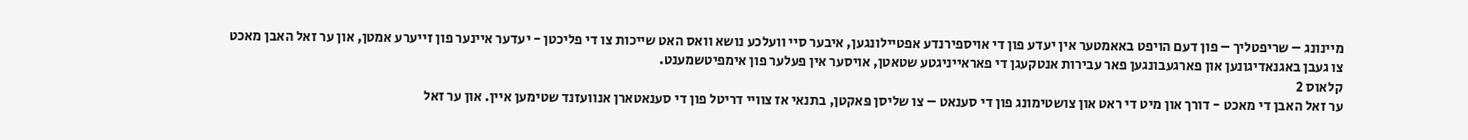מיינונג – שריפטליך – פון דעם הויפט באאמטער אין יעדע פון די אויספירנדע אפטיילונגען, איבער סיי וועלכע נושא וואס האט שייכות צו די פליכטן - יעדער איינער פון זייערע אמטן, און ער זאל האבן מאכט צו געבן באגנאדיגונען און פארגעבונגען פאר עבירות אנטקעגן די פאראייניגטע שטאטן, אויסער אין פעלער פון אימפיטשמענט.
קלאוס 2
ער זאל האבן די מאכט - דורך און מיט די ראט און צושטימונג פון די סענאט – צו שליסן פּאקטן, בתנאי אז צוויי דריטל פון די סענאטארן אנוועזנד שטימען איין. און ער זאל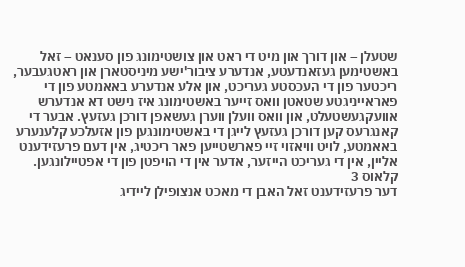שטעלן – און דורך און מיט די ראט און צושטימונג פון סענאט – זאל באשטימען געזאנדעטע, אנדערע ציבור'ישע מיניסטארן און ראטגעבער, ריכטער פון די העכסטע געריכט, און אלע אנדערע באאמטע פון די פאראייניגטע שטאטן וואס זייער באשטימונג איז נישט דא אנדערש אוועקגעשטעלט, און וואס וועלן ווערן געשאפן דורכן געזעץ. אבער די קאנגרעס קען דורכן געזעץ לייגן די באשטימונגען פון אזעלכע קלענערע באאמטע, לויט וויאזוי זיי פארשטייען פאר ריכטיג, אין דעם פרעזידענט אליין, אין די געריכט הייזער, אדער אין די הויפטן פון די אפטיילונגען.
קלאוס 3
דער פרעזידענט זאל האבן די מאכט אנצופילן ליידיג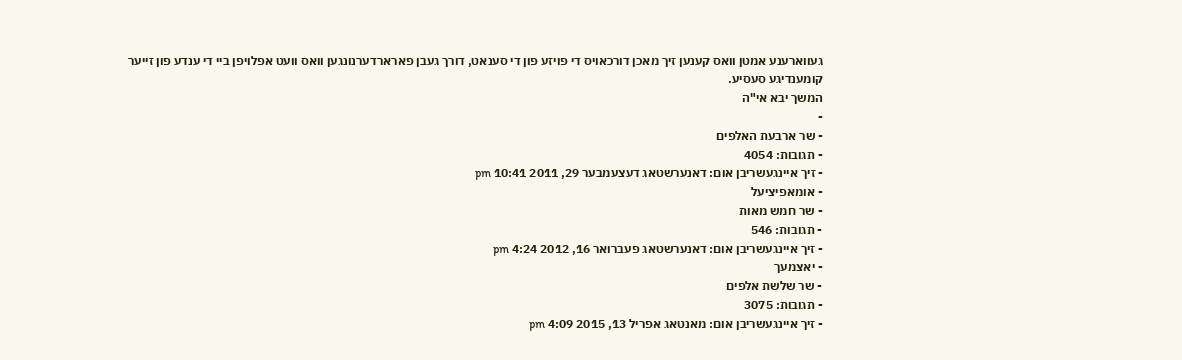געווארענע אמטן וואס קענען זיך מאכן דורכאויס די פויזע פון די סענאט, דורך געבן פארארדערנונגען וואס וועט אפלויפן ביי די ענדע פון זייער קומענדיגע סעסיע.
המשך יבא אי"ה
-
- שר ארבעת האלפים
- תגובות: 4054
- זיך איינגעשריבן אום: דאנערשטאג דעצעמבער 29, 2011 10:41 pm
- אומאפיציעל
- שר חמש מאות
- תגובות: 546
- זיך איינגעשריבן אום: דאנערשטאג פעברואר 16, 2012 4:24 pm
- יאצמעך
- שר שלשת אלפים
- תגובות: 3075
- זיך איינגעשריבן אום: מאנטאג אפריל 13, 2015 4:09 pm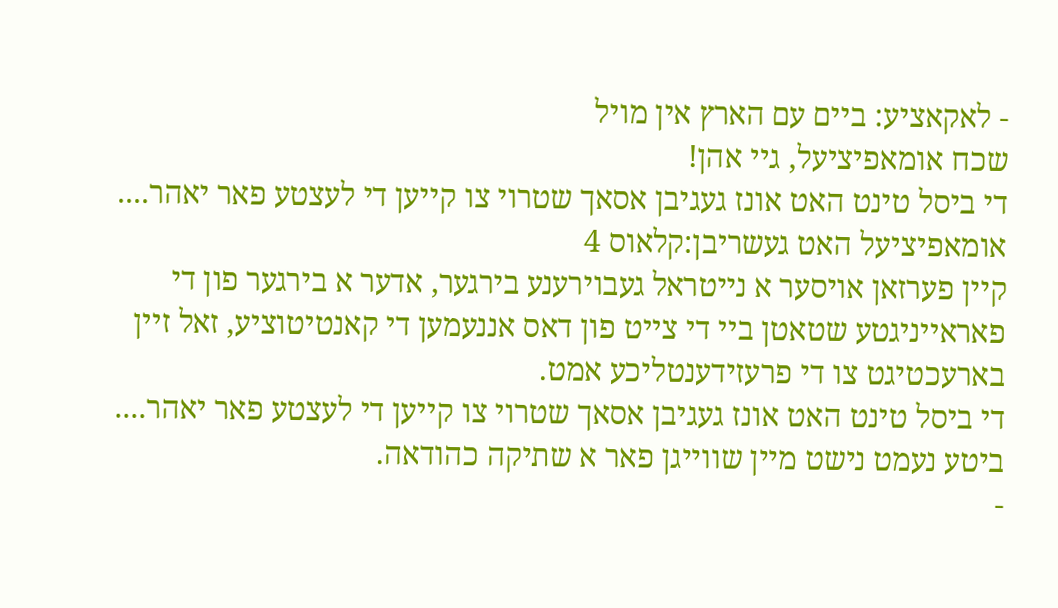- לאקאציע: ביים עם הארץ אין מויל
שכח אומאפיציעל, גיי אהן!
די ביסל טינט האט אונז געגיבן אסאך שטרוי צו קייען די לעצטע פאר יאהר....
אומאפיציעל האט געשריבן:קלאוס 4
קיין פערזאן אויסער א נייטראל געבוירענע בירגער, אדער א בירגער פון די פאראייניגטע שטאטן ביי די צייט פון דאס אננעמען די קאנטיטוציע, זאל זיין בארעכטיגט צו די פרעזידענטליכע אמט.
די ביסל טינט האט אונז געגיבן אסאך שטרוי צו קייען די לעצטע פאר יאהר....
ביטע נעמט נישט מיין שווייגן פאר א שתיקה כהודאה.
-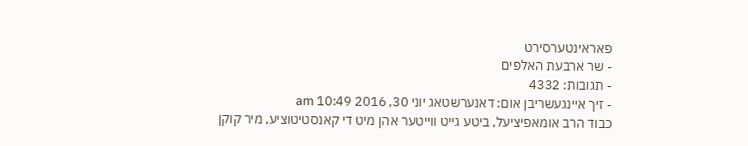פאראינטערסירט
- שר ארבעת האלפים
- תגובות: 4332
- זיך איינגעשריבן אום: דאנערשטאג יוני 30, 2016 10:49 am
כבוד הרב אומאפיציעל, ביטע גייט ווייטער אהן מיט די קאנסטיטוציע, מיר קוקן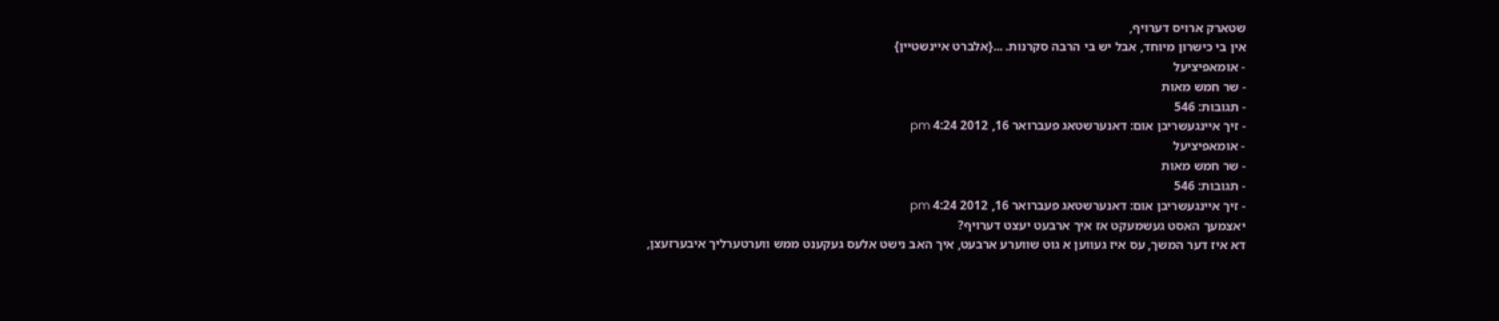שטארק ארויס דערויף,
אין בי כישרון מיוחד, אבל יש בי הרבה סקרנות. ...{אלברט איינשטיין}
- אומאפיציעל
- שר חמש מאות
- תגובות: 546
- זיך איינגעשריבן אום: דאנערשטאג פעברואר 16, 2012 4:24 pm
- אומאפיציעל
- שר חמש מאות
- תגובות: 546
- זיך איינגעשריבן אום: דאנערשטאג פעברואר 16, 2012 4:24 pm
יאצמעך האסט געשמעקט אז איך ארבעט יעצט דערויף?
דא איז דער המשך, עס איז געווען א גוט שווערע ארבעט, איך האב נישט אלעס געקענט ממש ווערטערליך איבערזעצן,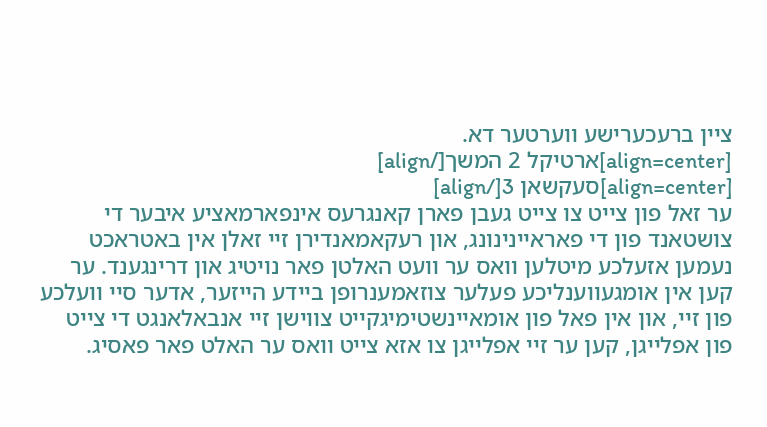ציין ברעכערישע ווערטער דא.
[align=center]ארטיקל 2 המשך[/align]
[align=center]סעקשאן 3[/align]
ער זאל פון צייט צו צייט געבן פארן קאנגרעס אינפארמאציע איבער די צושטאנד פון די פאראיינינונג, און רעקאמאנדירן זיי זאלן אין באטראכט נעמען אזעלכע מיטלען וואס ער וועט האלטן פאר נויטיג און דרינגענד. ער קען אין אומגעווענליכע פעלער צוזאמענרופן ביידע הייזער, אדער סיי וועלכע פון זיי, און אין פאל פון אומאיינשטימיגקייט צווישן זיי אנבאלאנגט די צייט פון אפלייגן, קען ער זיי אפלייגן צו אזא צייט וואס ער האלט פאר פאסיג.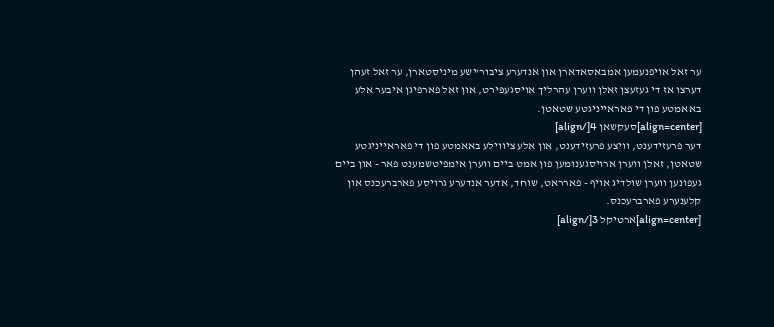ער זאל אויפנעמען אמבאסאדארן און אנדערע ציבור'ישע מיניסטארן, ער זאל זעהן דערצו אז די געזעצן זאלן ווערן עהרליך אויסגעפירט, און זאל פארפיגן איבער אלע באאמטע פון די פאראייניגטע שטאטן.
[align=center]סעקשאן 4[/align]
דער פרעזידענט, וויצע פרעזידענט, און אלע ציווילע באאמטע פון די פאראייניגטע שטאטן, זאלן ווערן ארויסגענומען פון אמט ביים ווערן אימפיטשמענט פאר - און ביים געפונען ווערן שולדיג אויף - פארראט, שוחד, אדער אנדערע גרויסע פארברעכנס און קלענערע פארברעכנס.
[align=center]ארטיקל 3[/align]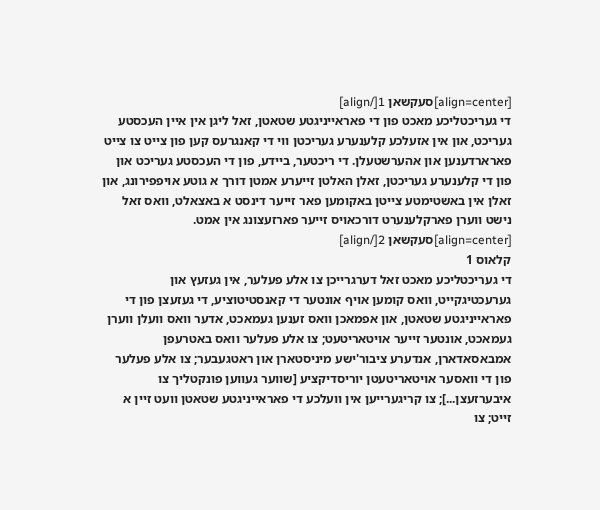[align=center]סעקשאן 1[/align]
די געריכטליכע מאכט פון די פאראייניגטע שטאטן, זאל ליגן אין איין העכסטע געריכט, און אין אזעלכע קלענערע געריכטן ווי די קאנגרעס קען פון צייט צו צייט פארארדענען און אהערשטעלן. די ריכטער, ביידע, פון די העכסטע געריכט און פון די קלענערע געריכטן, זאלן האלטן זייערע אמטן דורך א גוטע אויפפירונג, און זאלן אין באשטימטע צייטן באקומען פאר זייער דינסט א באצאלט, וואס זאל נישט ווערן פארקלענערט דורכאויס זייער פארזעצונג אין אמט.
[align=center]סעקשאן 2[/align]
קלאוס 1
די געריכטליכע מאכט זאל דערגרייכן צו אלע פעלער, אין געזעץ און גערעכטיגקייט, וואס קומען אויף אונטער די קאנסטיטוציע, די געזעצן פון די פאראייניגטע שטאטן, און אפמאכן וואס זענען געמאכט, אדער וואס וועלן ווערן געמאכט, אונטער זייער אויטאריטעט; צו אלע פעלער וואס באטרעפן אמבאסאדארן, אנדערע ציבור'ישע מיניסטארן און ראטגעבער; צו אלע פעלער פון די וואסער אויטאריטעטן יוריסדיקציע [שווער געווען פונקטליך צו איבערזעצן...]; צו קריגערייען אין וועלכע די פאראייניגטע שטאטן וועט זיין א זייט; צו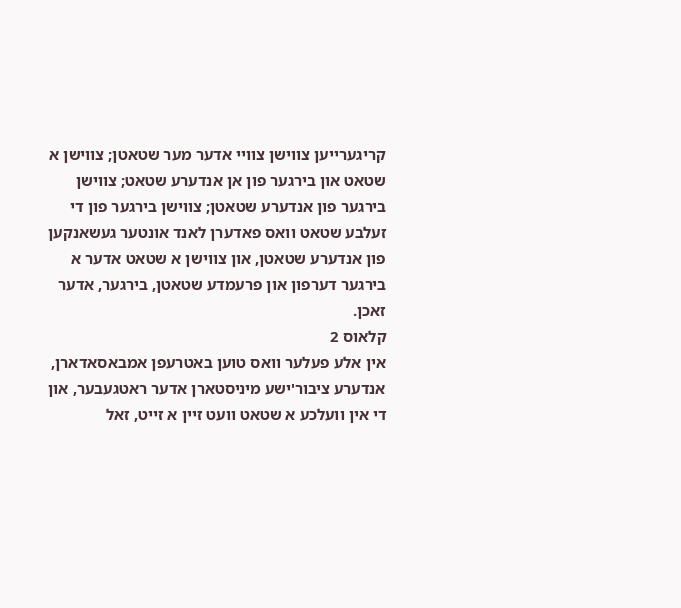קריגערייען צווישן צוויי אדער מער שטאטן; צווישן א שטאט און בירגער פון אן אנדערע שטאט; צווישן בירגער פון אנדערע שטאטן; צווישן בירגער פון די זעלבע שטאט וואס פאדערן לאנד אונטער געשאנקען פון אנדערע שטאטן, און צווישן א שטאט אדער א בירגער דערפון און פרעמדע שטאטן, בירגער, אדער זאכן.
קלאוס 2
אין אלע פעלער וואס טוען באטרעפן אמבאסאדארן, אנדערע ציבור'ישע מיניסטארן אדער ראטגעבער, און די אין וועלכע א שטאט וועט זיין א זייט, זאל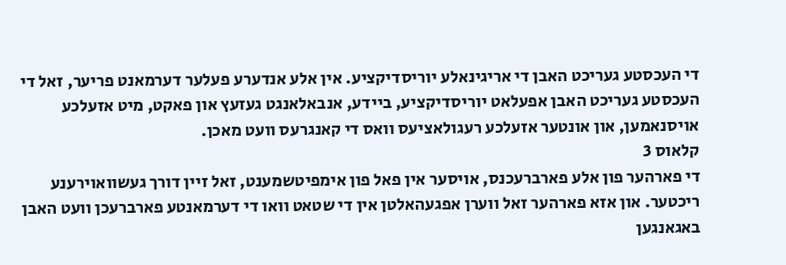די העכסטע געריכט האבן די אריגינאלע יוריסדיקציע. אין אלע אנדערע פעלער דערמאנט פריער, זאל די העכסטע געריכט האבן אפעלאט יוריסדיקציע, ביידע, אנבאלאנגט געזעץ און פאקט, מיט אזעלכע אויסנאמען, און אונטער אזעלכע רעגולאציעס וואס די קאנגרעס וועט מאכן.
קלאוס 3
די פארהער פון אלע פארברעכנס, אויסער אין פאל פון אימפיטשמענט, זאל זיין דורך געשוואוירענע ריכטער. און אזא פארהער זאל ווערן אפגעהאלטן אין די שטאט וואו די דערמאנטע פארברעכן וועט האבן באגאנגען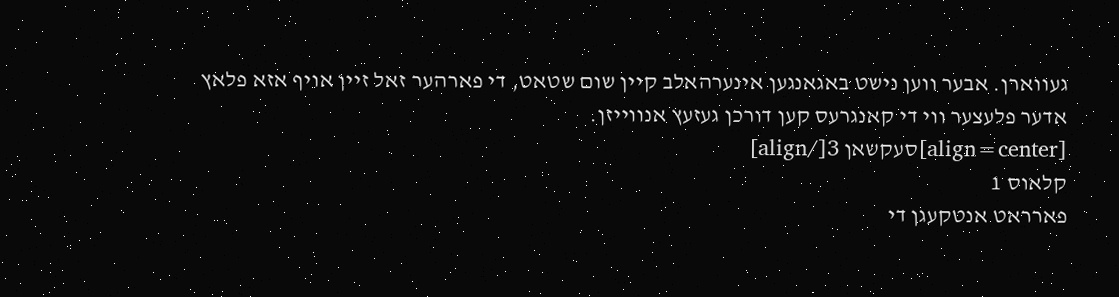געווארן. אבער ווען נישט באגאנגען אינערהאלב קיין שום שטאט, די פארהער זאל זיין אויף אזא פלאץ אדער פלעצער ווי די קאנגרעס קען דורכן געזעץ אנווייזן.
[align=center]סעקשאן 3[/align]
קלאוס 1
פארראט אנטקעגן די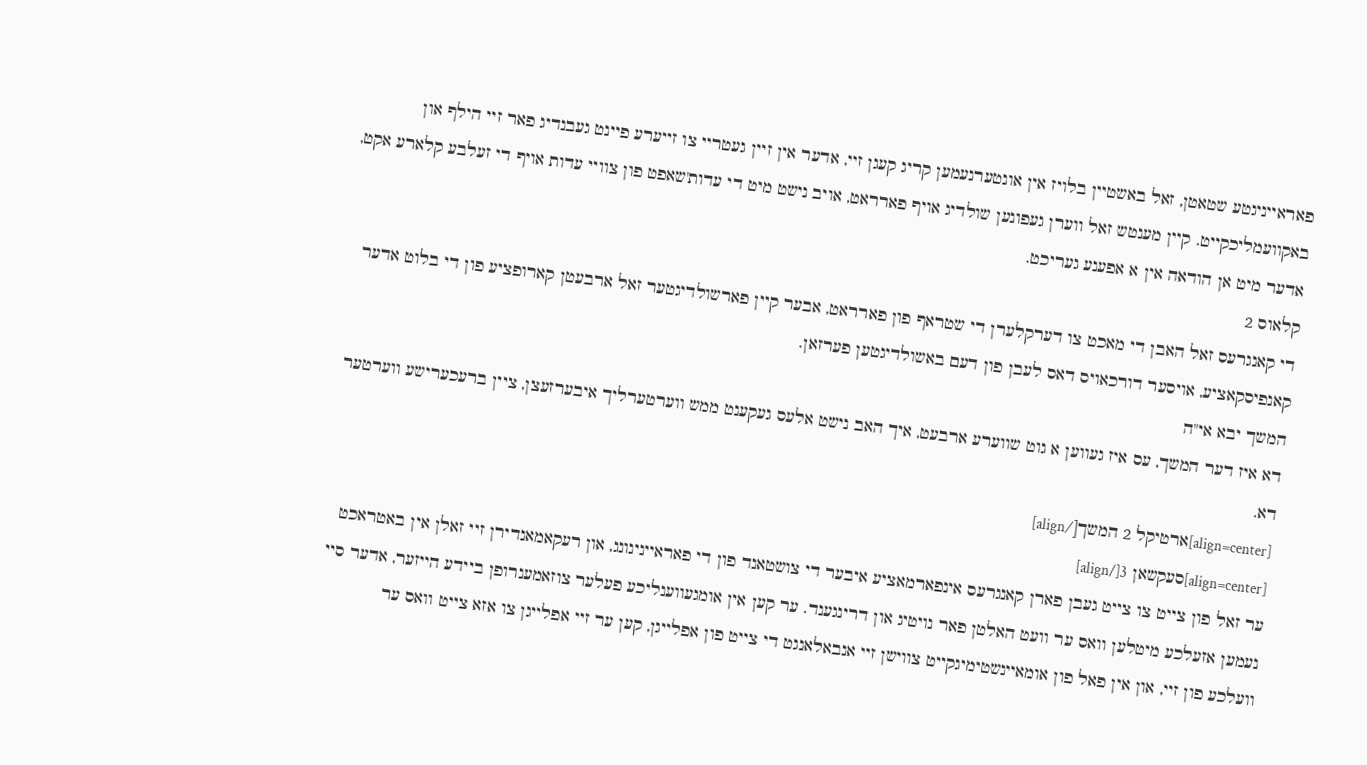פאראייניגטע שטאטן, זאל באשטיין בלויז אין אונטערנעמען קריג קעגן זיי, אדער אין זיין געטריי צו זייערע פיינט געבנדיג פאר זיי הילף און באקוועמליכקייט. קיין מענטש זאל ווערן געפונען שולדיג אויף פארראט, אויב נישט מיט די עדות'שאפט פון צוויי עדות אויף די זעלבע קלארע אקט, אדער מיט אן הודאה אין א אפענע געריכט.
קלאוס 2
די קאנגרעס זאל האבן די מאכט צו דערקלערן די שטראף פון פארראט, אבער קיין פארשולדיגטער זאל ארבעטן קארופציע פון די בלוט אדער קאנפיסקאציע, אויסער דורכאויס דאס לעבן פון דעם באשולדיגטען פערזאן.
המשך יבא אי"ה
דא איז דער המשך, עס איז געווען א גוט שווערע ארבעט, איך האב נישט אלעס געקענט ממש ווערטערליך איבערזעצן, ציין ברעכערישע ווערטער דא.
[align=center]ארטיקל 2 המשך[/align]
[align=center]סעקשאן 3[/align]
ער זאל פון צייט צו צייט געבן פארן קאנגרעס אינפארמאציע איבער די צושטאנד פון די פאראיינינונג, און רעקאמאנדירן זיי זאלן אין באטראכט נעמען אזעלכע מיטלען וואס ער וועט האלטן פאר נויטיג און דרינגענד. ער קען אין אומגעווענליכע פעלער צוזאמענרופן ביידע הייזער, אדער סיי וועלכע פון זיי, און אין פאל פון אומאיינשטימיגקייט צווישן זיי אנבאלאנגט די צייט פון אפלייגן, קען ער זיי אפלייגן צו אזא צייט וואס ער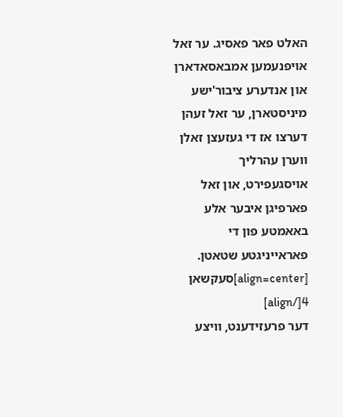האלט פאר פאסיג. ער זאל אויפנעמען אמבאסאדארן און אנדערע ציבור'ישע מיניסטארן, ער זאל זעהן דערצו אז די געזעצן זאלן ווערן עהרליך אויסגעפירט, און זאל פארפיגן איבער אלע באאמטע פון די פאראייניגטע שטאטן.
[align=center]סעקשאן 4[/align]
דער פרעזידענט, וויצע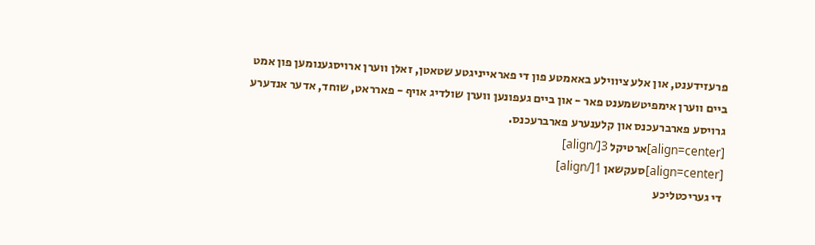פרעזידענט, און אלע ציווילע באאמטע פון די פאראייניגטע שטאטן, זאלן ווערן ארויסגענומען פון אמט ביים ווערן אימפיטשמענט פאר - און ביים געפונען ווערן שולדיג אויף - פארראט, שוחד, אדער אנדערע גרויסע פארברעכנס און קלענערע פארברעכנס.
[align=center]ארטיקל 3[/align]
[align=center]סעקשאן 1[/align]
די געריכטליכע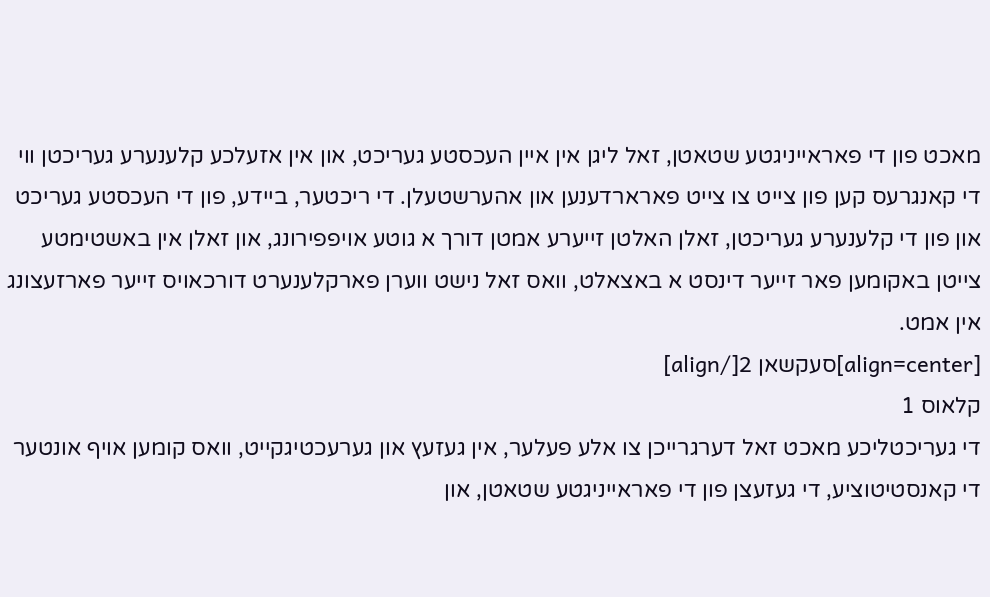מאכט פון די פאראייניגטע שטאטן, זאל ליגן אין איין העכסטע געריכט, און אין אזעלכע קלענערע געריכטן ווי די קאנגרעס קען פון צייט צו צייט פארארדענען און אהערשטעלן. די ריכטער, ביידע, פון די העכסטע געריכט און פון די קלענערע געריכטן, זאלן האלטן זייערע אמטן דורך א גוטע אויפפירונג, און זאלן אין באשטימטע צייטן באקומען פאר זייער דינסט א באצאלט, וואס זאל נישט ווערן פארקלענערט דורכאויס זייער פארזעצונג אין אמט.
[align=center]סעקשאן 2[/align]
קלאוס 1
די געריכטליכע מאכט זאל דערגרייכן צו אלע פעלער, אין געזעץ און גערעכטיגקייט, וואס קומען אויף אונטער די קאנסטיטוציע, די געזעצן פון די פאראייניגטע שטאטן, און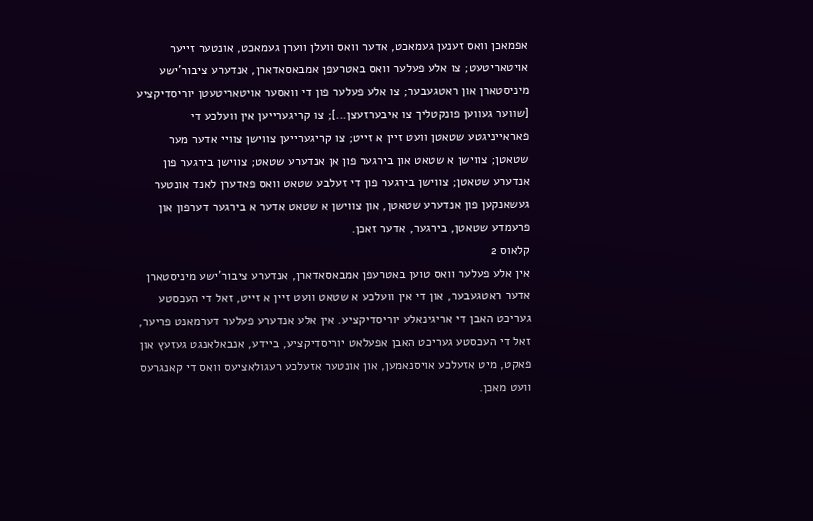אפמאכן וואס זענען געמאכט, אדער וואס וועלן ווערן געמאכט, אונטער זייער אויטאריטעט; צו אלע פעלער וואס באטרעפן אמבאסאדארן, אנדערע ציבור'ישע מיניסטארן און ראטגעבער; צו אלע פעלער פון די וואסער אויטאריטעטן יוריסדיקציע [שווער געווען פונקטליך צו איבערזעצן...]; צו קריגערייען אין וועלכע די פאראייניגטע שטאטן וועט זיין א זייט; צו קריגערייען צווישן צוויי אדער מער שטאטן; צווישן א שטאט און בירגער פון אן אנדערע שטאט; צווישן בירגער פון אנדערע שטאטן; צווישן בירגער פון די זעלבע שטאט וואס פאדערן לאנד אונטער געשאנקען פון אנדערע שטאטן, און צווישן א שטאט אדער א בירגער דערפון און פרעמדע שטאטן, בירגער, אדער זאכן.
קלאוס 2
אין אלע פעלער וואס טוען באטרעפן אמבאסאדארן, אנדערע ציבור'ישע מיניסטארן אדער ראטגעבער, און די אין וועלכע א שטאט וועט זיין א זייט, זאל די העכסטע געריכט האבן די אריגינאלע יוריסדיקציע. אין אלע אנדערע פעלער דערמאנט פריער, זאל די העכסטע געריכט האבן אפעלאט יוריסדיקציע, ביידע, אנבאלאנגט געזעץ און פאקט, מיט אזעלכע אויסנאמען, און אונטער אזעלכע רעגולאציעס וואס די קאנגרעס וועט מאכן.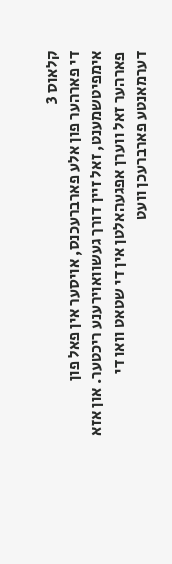קלאוס 3
די פארהער פון אלע פארברעכנס, אויסער אין פאל פון אימפיטשמענט, זאל זיין דורך געשוואוירענע ריכטער. און אזא פארהער זאל ווערן אפגעהאלטן אין די שטאט וואו די דערמאנטע פארברעכן וועט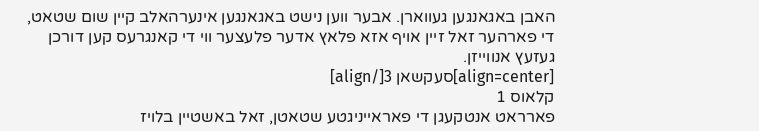האבן באגאנגען געווארן. אבער ווען נישט באגאנגען אינערהאלב קיין שום שטאט, די פארהער זאל זיין אויף אזא פלאץ אדער פלעצער ווי די קאנגרעס קען דורכן געזעץ אנווייזן.
[align=center]סעקשאן 3[/align]
קלאוס 1
פארראט אנטקעגן די פאראייניגטע שטאטן, זאל באשטיין בלויז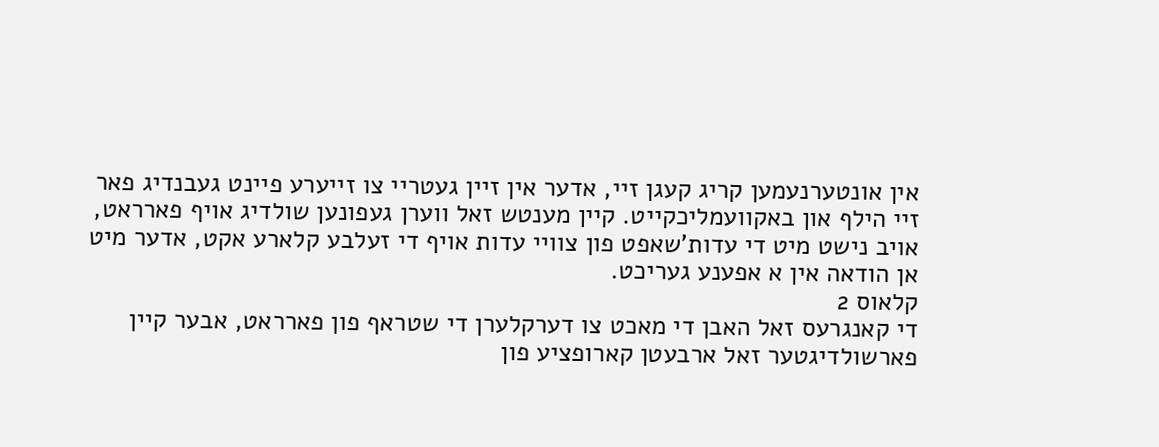אין אונטערנעמען קריג קעגן זיי, אדער אין זיין געטריי צו זייערע פיינט געבנדיג פאר זיי הילף און באקוועמליכקייט. קיין מענטש זאל ווערן געפונען שולדיג אויף פארראט, אויב נישט מיט די עדות'שאפט פון צוויי עדות אויף די זעלבע קלארע אקט, אדער מיט אן הודאה אין א אפענע געריכט.
קלאוס 2
די קאנגרעס זאל האבן די מאכט צו דערקלערן די שטראף פון פארראט, אבער קיין פארשולדיגטער זאל ארבעטן קארופציע פון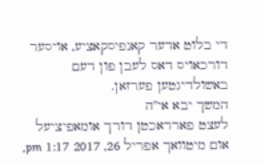די בלוט אדער קאנפיסקאציע, אויסער דורכאויס דאס לעבן פון דעם באשולדיגטען פערזאן.
המשך יבא אי"ה
לעצט פארראכטן דורך אומאפיציעל אום מיטוואך אפריל 26, 2017 1:17 pm,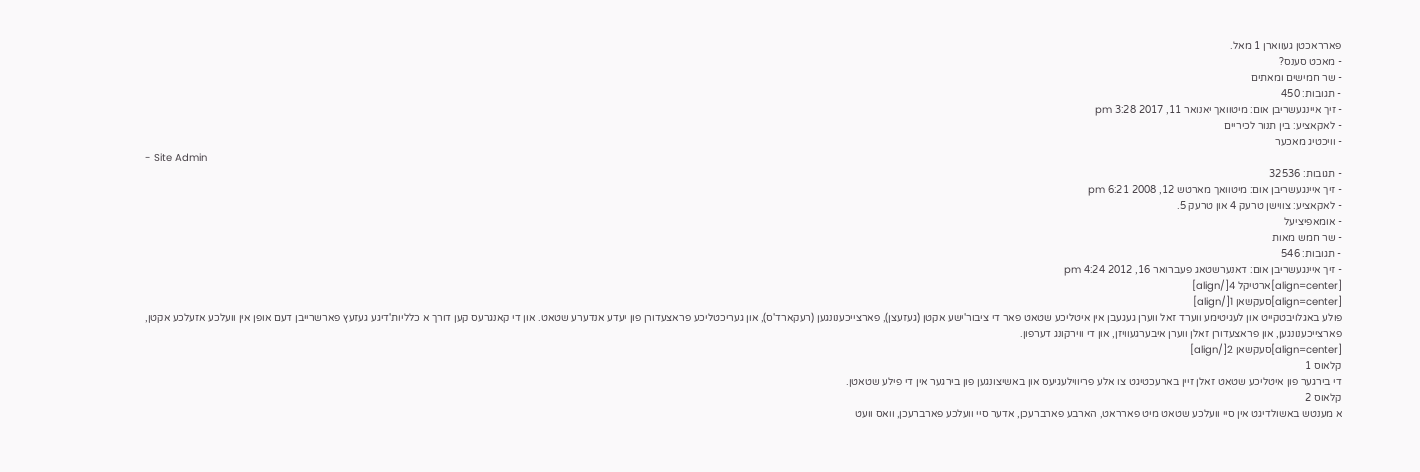פארראכטן געווארן 1 מאל.
- מאכט סענס?
- שר חמישים ומאתים
- תגובות: 450
- זיך איינגעשריבן אום: מיטוואך יאנואר 11, 2017 3:28 pm
- לאקאציע: בין תנור לכיריים
- וויכטיג מאכער
- Site Admin
- תגובות: 32536
- זיך איינגעשריבן אום: מיטוואך מארטש 12, 2008 6:21 pm
- לאקאציע: צווישן טרעק 4 און טרעק 5.
- אומאפיציעל
- שר חמש מאות
- תגובות: 546
- זיך איינגעשריבן אום: דאנערשטאג פעברואר 16, 2012 4:24 pm
[align=center]ארטיקל 4[/align]
[align=center]סעקשאן 1[/align]
פולע באגלויבטקייט און לעגיטימע ווערד זאל ווערן געגעבן אין איטליכע שטאט פאר די ציבור'ישע אקטן (געזעצן), פארצייכענונגען (רעקארד'ס), און געריכטליכע פראצעדורן פון יעדע אנדערע שטאט. און די קאנגרעס קען דורך א כלליות'דיגע געזעץ פארשרייבן דעם אופן אין וועלכע אזעלכע אקטן, פארצייכענונגען, און פראצעדורן זאלן ווערן איבערגעוויזן, און די ווירקונג דערפון.
[align=center]סעקשאן 2[/align]
קלאוס 1
די בירגער פון איטליכע שטאט זאלן זיין בארעכטיגט צו אלע פריווילעגיעס און באשיצונגען פון בירגער אין די פילע שטאטן.
קלאוס 2
א מענטש באשולדיגט אין סיי וועלכע שטאט מיט פארראט, הארבע פארברעכן, אדער סיי וועלכע פארברעכן, וואס וועט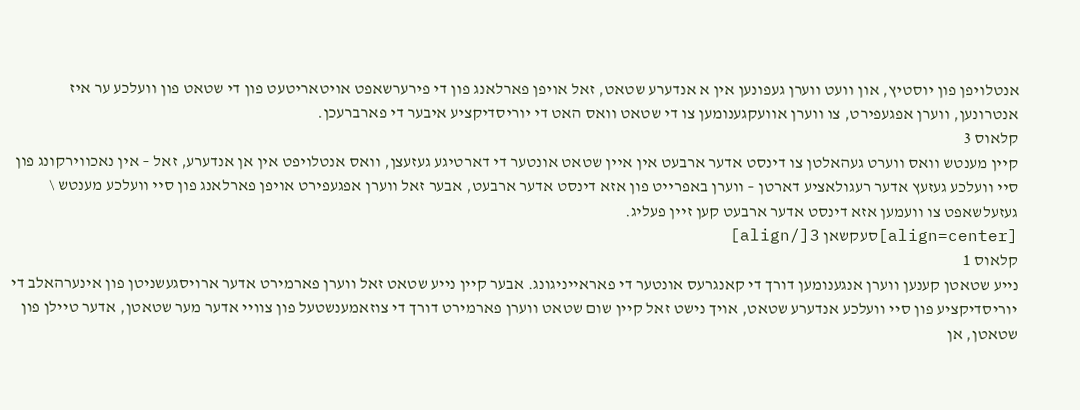אנטלויפן פון יוסטיץ, און וועט ווערן געפונען אין א אנדערע שטאט, זאל אויפן פארלאנג פון די פירערשאפט אויטאריטעט פון די שטאט פון וועלכע ער איז אנטרונען, ווערן אפגעפירט, צו ווערן אוועקגענומען צו די שטאט וואס האט די יוריסדיקציע איבער די פארברעכן.
קלאוס 3
קיין מענטש וואס ווערט געהאלטן צו דינסט אדער ארבעט אין איין שטאט אונטער די דארטיגע געזעצן, וואס אנטלויפט אין אן אנדערע, זאל – אין נאכווירקונג פון סיי וועלכע געזעץ אדער רעגולאציע דארטן – ווערן באפרייט פון אזא דינסט אדער ארבעט, אבער זאל ווערן אפגעפירט אויפן פארלאנג פון סיי וועלכע מענטש \ געזעלשאפט צו וועמען אזא דינסט אדער ארבעט קען זיין פעליג.
[align=center]סעקשאן 3[/align]
קלאוס 1
נייע שטאטן קענען ווערן אנגענומען דורך די קאנגרעס אונטער די פאראייניגונג. אבער קיין נייע שטאט זאל ווערן פארמירט אדער ארויסגעשניטן פון אינערהאלב די יוריסדיקציע פון סיי וועלכע אנדערע שטאט, אויך נישט זאל קיין שום שטאט ווערן פארמירט דורך די צוזאמענשטעל פון צוויי אדער מער שטאטן, אדער טיילן פון שטאטן, אן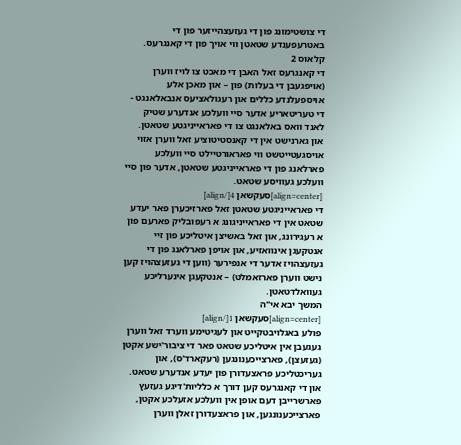די צושטימונג פון די געזעצהייזער פון די באטרעפענדע שטאטן ווי אויך פון די קאנגרעס.
קלאוס 2
די קאנגרעס זאל האבן די מאכט צו לויז ווערן (אויפגעבן די בעלות) פון – און מאכן אלע אויספעלנדע כללים און רעגולאציעס אנבאלאנגט - די טעריטאריע אדער סיי וועלכע אנדערע שטיק לאנד וואס באלאנגט צו די פאראייניגטע שטאטן. און גארנישט אין די קאנסטיטוציע זאל ווערן אזוי אויסגעטייטשט ווי פאראורטיילט סיי וועלכע פארלאנג פון די פאראייניגטע שטאטן, אדער פון סיי וועלכע געוויסע שטאט.
[align=center]סעקשאן 4[/align]
די פאראייניגטע שטאטן זאל פארזיכערן פאר יעדע שטאט אין די פאראייניגונג א רעפובליק פארעם פון א רעגירונג, און זאל באשיצן איטליכע פון זיי אנטקעגן אינוואזיע, און אויפן פארלאנג פון די געזעצהויז אדער די אנפירער (ווען די געזעצהויז קען נישט ווערן פארזאמלט) – אנטקעגן אינערליכע געוואלדטאטן.
המשך יבא אי"ה
[align=center]סעקשאן 1[/align]
פולע באגלויבטקייט און לעגיטימע ווערד זאל ווערן געגעבן אין איטליכע שטאט פאר די ציבור'ישע אקטן (געזעצן), פארצייכענונגען (רעקארד'ס), און געריכטליכע פראצעדורן פון יעדע אנדערע שטאט. און די קאנגרעס קען דורך א כלליות'דיגע געזעץ פארשרייבן דעם אופן אין וועלכע אזעלכע אקטן, פארצייכענונגען, און פראצעדורן זאלן ווערן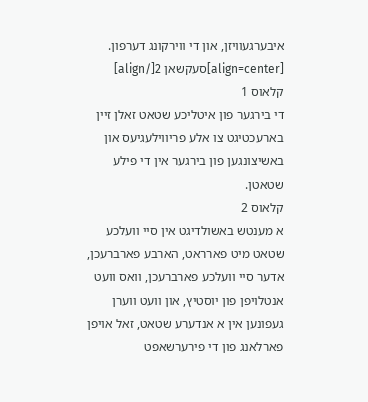איבערגעוויזן, און די ווירקונג דערפון.
[align=center]סעקשאן 2[/align]
קלאוס 1
די בירגער פון איטליכע שטאט זאלן זיין בארעכטיגט צו אלע פריווילעגיעס און באשיצונגען פון בירגער אין די פילע שטאטן.
קלאוס 2
א מענטש באשולדיגט אין סיי וועלכע שטאט מיט פארראט, הארבע פארברעכן, אדער סיי וועלכע פארברעכן, וואס וועט אנטלויפן פון יוסטיץ, און וועט ווערן געפונען אין א אנדערע שטאט, זאל אויפן פארלאנג פון די פירערשאפט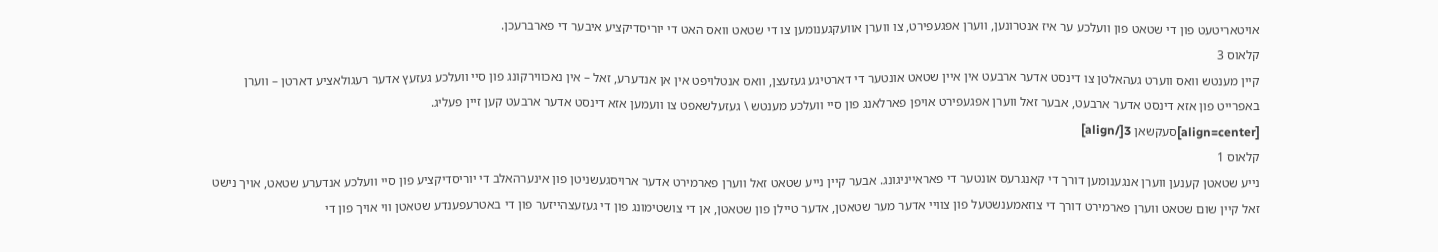אויטאריטעט פון די שטאט פון וועלכע ער איז אנטרונען, ווערן אפגעפירט, צו ווערן אוועקגענומען צו די שטאט וואס האט די יוריסדיקציע איבער די פארברעכן.
קלאוס 3
קיין מענטש וואס ווערט געהאלטן צו דינסט אדער ארבעט אין איין שטאט אונטער די דארטיגע געזעצן, וואס אנטלויפט אין אן אנדערע, זאל – אין נאכווירקונג פון סיי וועלכע געזעץ אדער רעגולאציע דארטן – ווערן באפרייט פון אזא דינסט אדער ארבעט, אבער זאל ווערן אפגעפירט אויפן פארלאנג פון סיי וועלכע מענטש \ געזעלשאפט צו וועמען אזא דינסט אדער ארבעט קען זיין פעליג.
[align=center]סעקשאן 3[/align]
קלאוס 1
נייע שטאטן קענען ווערן אנגענומען דורך די קאנגרעס אונטער די פאראייניגונג. אבער קיין נייע שטאט זאל ווערן פארמירט אדער ארויסגעשניטן פון אינערהאלב די יוריסדיקציע פון סיי וועלכע אנדערע שטאט, אויך נישט זאל קיין שום שטאט ווערן פארמירט דורך די צוזאמענשטעל פון צוויי אדער מער שטאטן, אדער טיילן פון שטאטן, אן די צושטימונג פון די געזעצהייזער פון די באטרעפענדע שטאטן ווי אויך פון די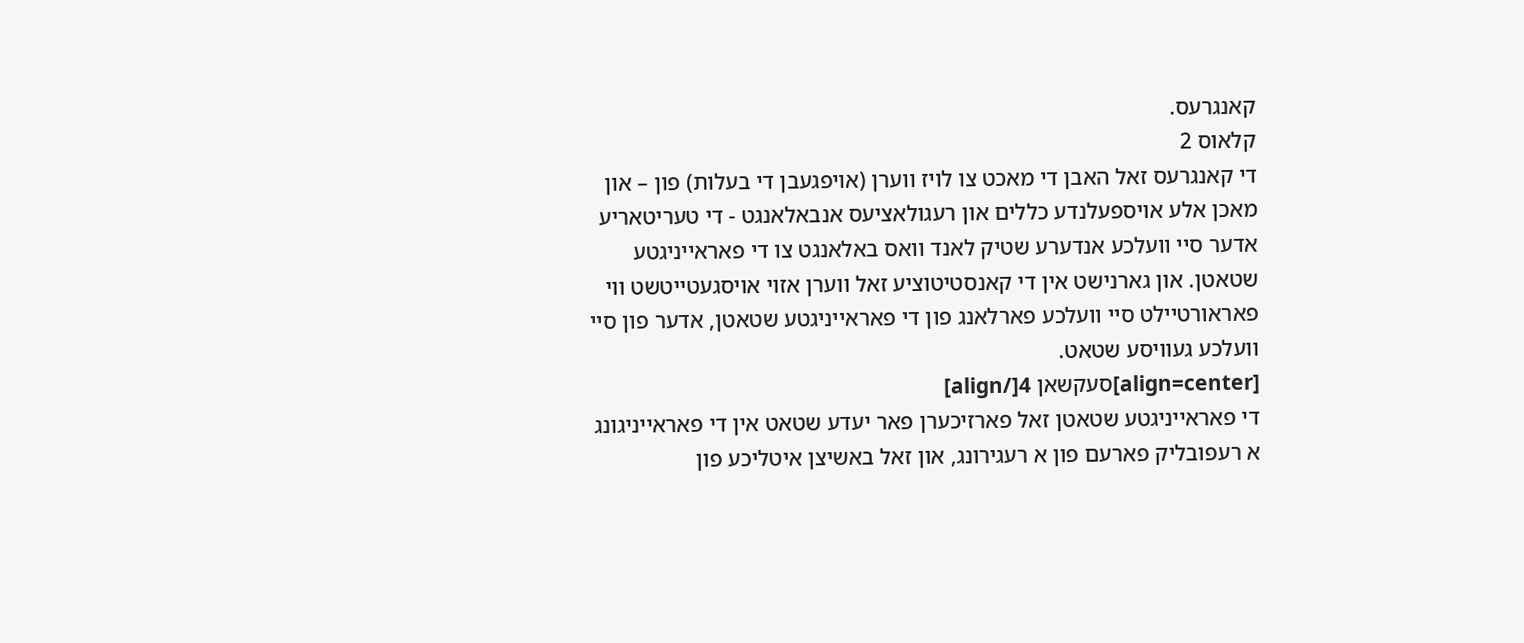קאנגרעס.
קלאוס 2
די קאנגרעס זאל האבן די מאכט צו לויז ווערן (אויפגעבן די בעלות) פון – און מאכן אלע אויספעלנדע כללים און רעגולאציעס אנבאלאנגט - די טעריטאריע אדער סיי וועלכע אנדערע שטיק לאנד וואס באלאנגט צו די פאראייניגטע שטאטן. און גארנישט אין די קאנסטיטוציע זאל ווערן אזוי אויסגעטייטשט ווי פאראורטיילט סיי וועלכע פארלאנג פון די פאראייניגטע שטאטן, אדער פון סיי וועלכע געוויסע שטאט.
[align=center]סעקשאן 4[/align]
די פאראייניגטע שטאטן זאל פארזיכערן פאר יעדע שטאט אין די פאראייניגונג א רעפובליק פארעם פון א רעגירונג, און זאל באשיצן איטליכע פון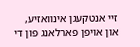זיי אנטקעגן אינוואזיע, און אויפן פארלאנג פון די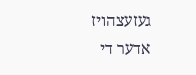געזעצהויז אדער די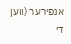אנפירער (ווען די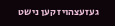געזעצהויז קען נישט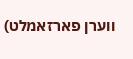ווערן פארזאמלט)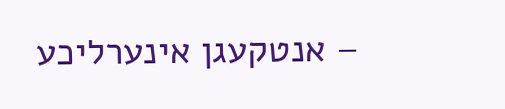– אנטקעגן אינערליכע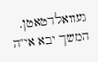געוואלדטאטן.
המשך יבא אי"ה